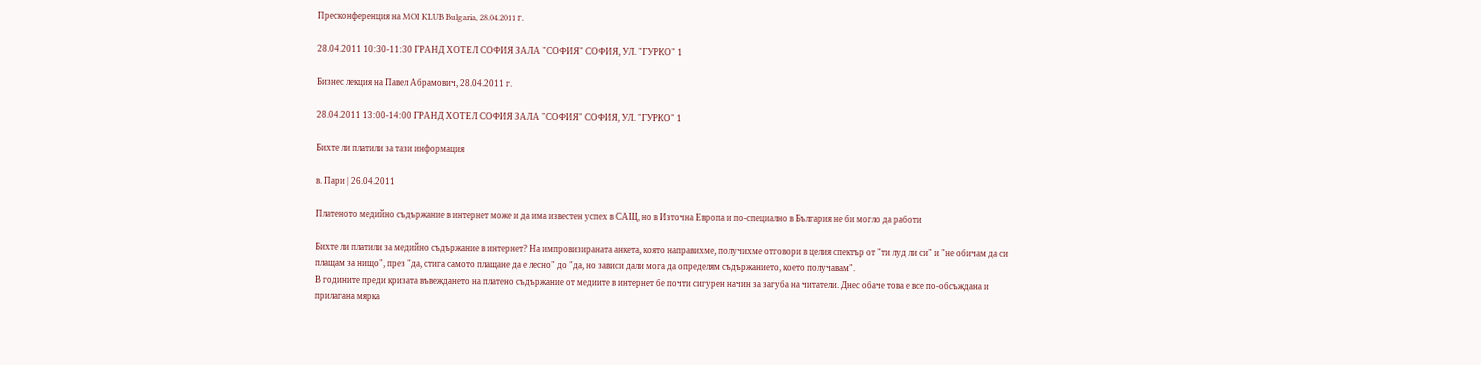Пресконференция на MOI KLUB Bulgaria, 28.04.2011 г.

28.04.2011 10:30-11:30 ГРАНД ХОТЕЛ СОФИЯ ЗАЛА "СОФИЯ" СОФИЯ, УЛ. "ГУРКО" 1

Бизнес лекция на Павел Абрамович, 28.04.2011 г.

28.04.2011 13:00-14:00 ГРАНД ХОТЕЛ СОФИЯ ЗАЛА "СОФИЯ" СОФИЯ, УЛ. "ГУРКО" 1

Бихте ли платили за тази информация

в. Пари | 26.04.2011

Платеното медийно съдържание в интернет може и да има известен успех в САЩ, но в Източна Европа и по-специално в България не би могло да работи

Бихте ли платили за медийно съдържание в интернет? На импровизираната анкета, която направихме, получихме отговори в целия спектър от "ти луд ли си" и "не обичам да си плащам за нищо", през "да, стига самото плащане да е лесно" до "да, но зависи дали мога да определям съдържанието, което получавам".
В годините преди кризата въвеждането на платено съдържание от медиите в интернет бе почти сигурен начин за загуба на читатели. Днес обаче това е все по-обсъждана и прилагана мярка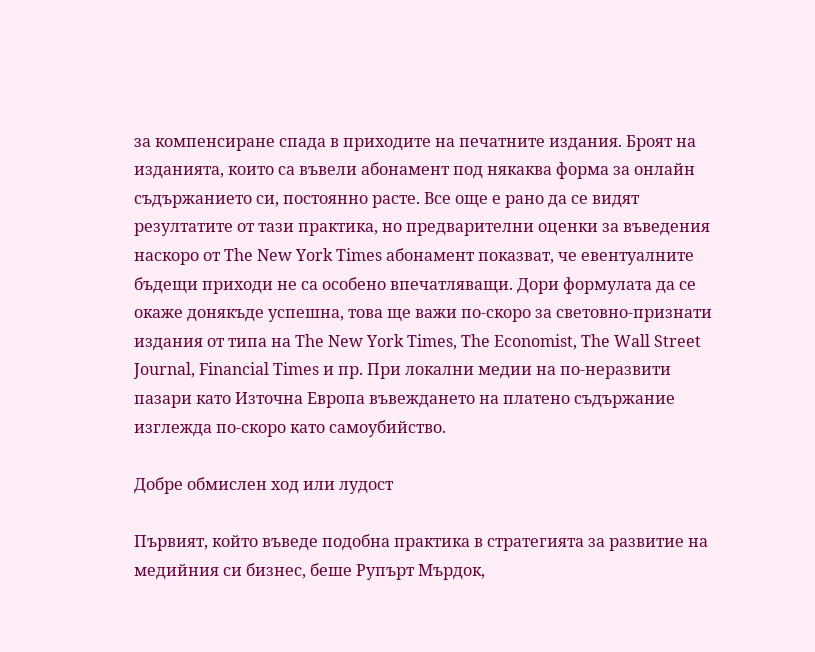за компенсиране спада в приходите на печатните издания. Броят на изданията, които са въвели абонамент под някаква форма за онлайн съдържанието си, постоянно расте. Все още е рано да се видят резултатите от тази практика, но предварителни оценки за въведения наскоро от The New York Times абонамент показват, че евентуалните бъдещи приходи не са особено впечатляващи. Дори формулата да се окаже донякъде успешна, това ще важи по-скоро за световно-признати издания от типа на The New York Times, The Economist, The Wall Street Journal, Financial Times и пр. При локални медии на по-неразвити пазари като Източна Европа въвеждането на платено съдържание изглежда по-скоро като самоубийство.

Добре обмислен ход или лудост

Първият, който въведе подобна практика в стратегията за развитие на медийния си бизнес, беше Рупърт Мърдок,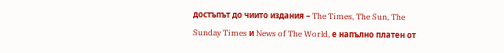достъпът до чиито издания – The Times, The Sun, The Sunday Times и News of The World, е напълно платен от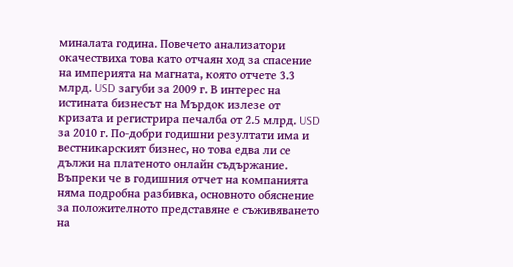миналата година. Повечето анализатори окачествиха това като отчаян ход за спасение на империята на магната, която отчете 3.3 млрд. USD загуби за 2009 г. В интерес на истината бизнесът на Мърдок излезе от кризата и регистрира печалба от 2.5 млрд. USD за 2010 г. По-добри годишни резултати има и вестникарският бизнес, но това едва ли се дължи на платеното онлайн съдържание. Въпреки че в годишния отчет на компанията няма подробна разбивка, основното обяснение за положителното представяне е съживяването на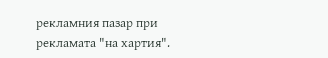рекламния пазар при рекламата "на хартия".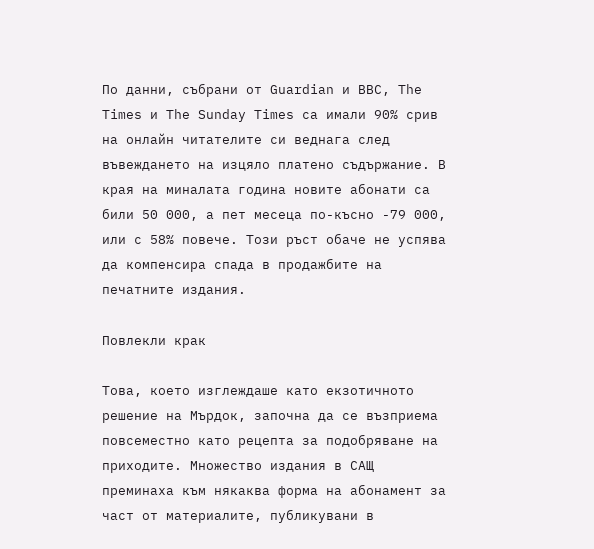По данни, събрани от Guardian и BBC, The Times и The Sunday Times са имали 90% срив на онлайн читателите си веднага след въвеждането на изцяло платено съдържание. В края на миналата година новите абонати са били 50 000, а пет месеца по-късно -79 000, или с 58% повече. Този ръст обаче не успява да компенсира спада в продажбите на печатните издания.

Повлекли крак

Това, което изглеждаше като екзотичното решение на Мърдок, започна да се възприема повсеместно като рецепта за подобряване на приходите. Множество издания в САЩ преминаха към някаква форма на абонамент за част от материалите, публикувани в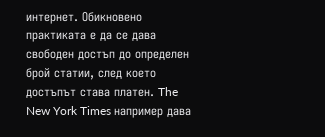интернет. Обикновено практиката е да се дава свободен достъп до определен брой статии, след което достъпът става платен. The New York Times например дава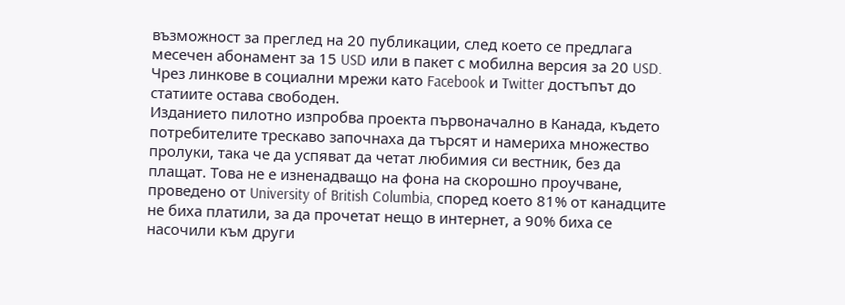възможност за преглед на 20 публикации, след което се предлага месечен абонамент за 15 USD или в пакет с мобилна версия за 20 USD. Чрез линкове в социални мрежи като Facebook и Twitter достъпът до статиите остава свободен.
Изданието пилотно изпробва проекта първоначално в Канада, където потребителите трескаво започнаха да търсят и намериха множество пролуки, така че да успяват да четат любимия си вестник, без да плащат. Това не е изненадващо на фона на скорошно проучване, проведено от University of British Columbia, според което 81% от канадците не биха платили, за да прочетат нещо в интернет, а 90% биха се насочили към други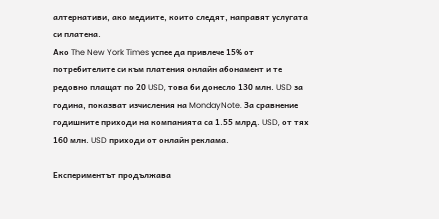алтернативи, ако медиите, които следят, направят услугата си платена.
Ако The New York Times успее да привлече 15% от потребителите си към платения онлайн абонамент и те редовно плащат по 20 USD, това би донесло 130 млн. USD за година, показват изчисления на MondayNote. За сравнение годишните приходи на компанията са 1.55 млрд. USD, от тях 160 млн. USD приходи от онлайн реклама.

Експериментът продължава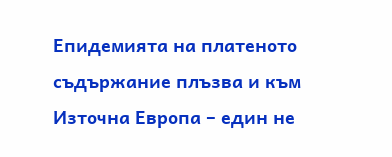Епидемията на платеното съдържание плъзва и към Източна Европа – един не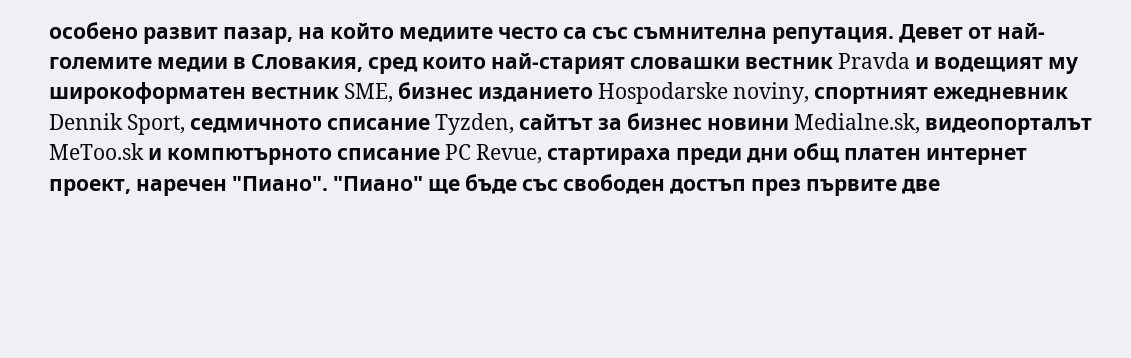особено развит пазар, на който медиите често са със съмнителна репутация. Девет от най-големите медии в Словакия, сред които най-старият словашки вестник Pravda и водещият му широкоформатен вестник SME, бизнес изданието Hospodarske noviny, спортният ежедневник Dennik Sport, седмичното списание Tyzden, сайтът за бизнес новини Medialne.sk, видеопорталът MeToo.sk и компютърното списание PC Revue, стартираха преди дни общ платен интернет проект, наречен "Пиано". "Пиано" ще бъде със свободен достъп през първите две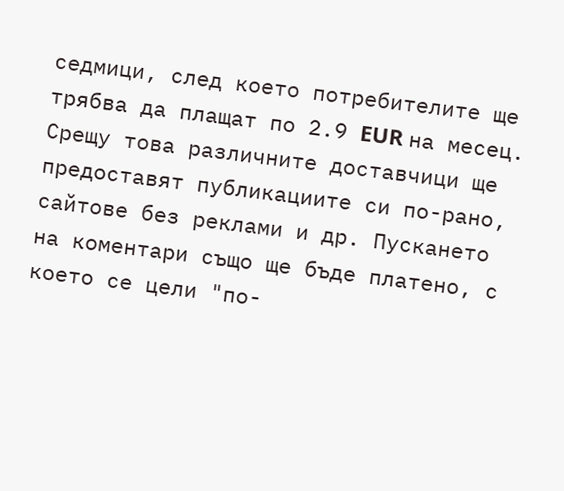седмици, след което потребителите ще трябва да плащат по 2.9 EUR на месец. Срещу това различните доставчици ще предоставят публикациите си по-рано, сайтове без реклами и др. Пускането на коментари също ще бъде платено, с което се цели "по-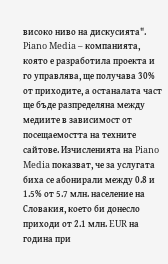високо ниво на дискусията".
Piano Media – компанията, която е разработила проекта и го управлява, ще получава 30% от приходите, а останалата част ще бъде разпределяна между медиите в зависимост от посещаемостта на техните сайтове. Изчисленията на Piano Media показват, че за услугата биха се абонирали между 0.8 и 1.5% от 5.7 млн. население на Словакия, което би донесло приходи от 2.1 млн. EUR на година при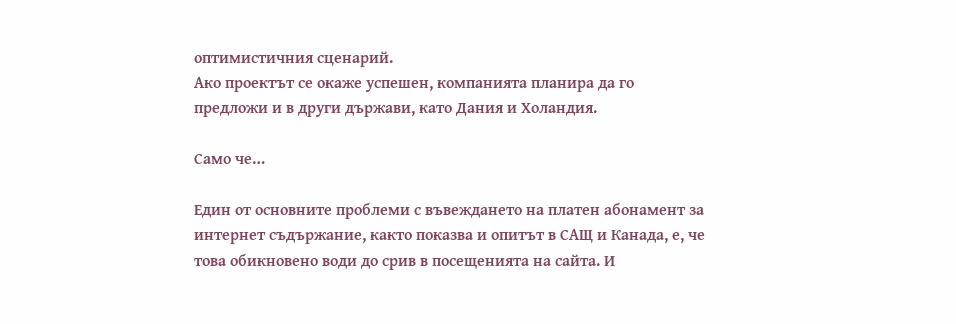оптимистичния сценарий.
Ако проектът се окаже успешен, компанията планира да го предложи и в други държави, като Дания и Холандия.

Само че…

Един от основните проблеми с въвеждането на платен абонамент за интернет съдържание, както показва и опитът в САЩ и Канада, е, че това обикновено води до срив в посещенията на сайта. И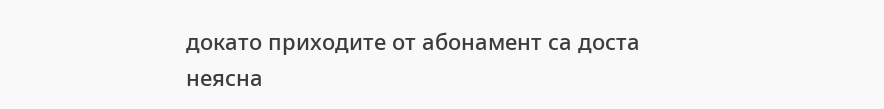докато приходите от абонамент са доста неясна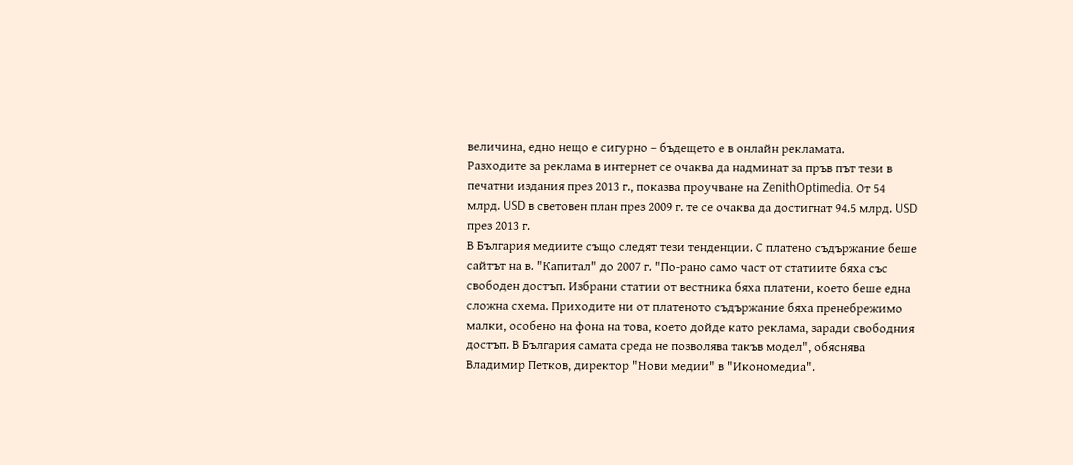величина, едно нещо е сигурно – бъдещето е в онлайн рекламата.
Разходите за реклама в интернет се очаква да надминат за пръв път тези в печатни издания през 2013 г., показва проучване на ZenithOptimedia. От 54 млрд. USD в световен план през 2009 г. те се очаква да достигнат 94.5 млрд. USD през 2013 г.
В България медиите също следят тези тенденции. С платено съдържание беше сайтът на в. "Капитал" до 2007 г. "По-рано само част от статиите бяха със свободен достъп. Избрани статии от вестника бяха платени, което беше една сложна схема. Приходите ни от платеното съдържание бяха пренебрежимо малки, особено на фона на това, което дойде като реклама, заради свободния достъп. В България самата среда не позволява такъв модел", обяснява Владимир Петков, директор "Нови медии" в "Икономедиа".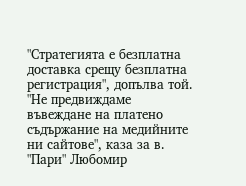"Стратегията е безплатна доставка срещу безплатна регистрация", допълва той.
"Не предвиждаме въвеждане на платено съдържание на медийните ни сайтове", каза за в. "Пари" Любомир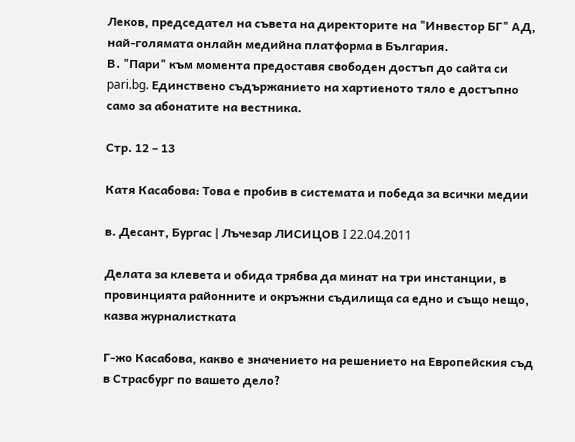Леков, председател на съвета на директорите на "Инвестор БГ" АД, най-голямата онлайн медийна платформа в България.
В. "Пари" към момента предоставя свободен достъп до сайта си pari.bg. Единствено съдържанието на хартиеното тяло е достъпно само за абонатите на вестника.

Стр. 12 – 13

Катя Касабова: Това е пробив в системата и победа за всички медии

в. Десант, Бургас | Лъчезар ЛИСИЦОВ I 22.04.2011

Делата за клевета и обида трябва да минат на три инстанции, в провинцията районните и окръжни съдилища са едно и също нещо, казва журналистката

Г-жо Касабова, какво е значението на решението на Европейския съд в Страсбург по вашето дело?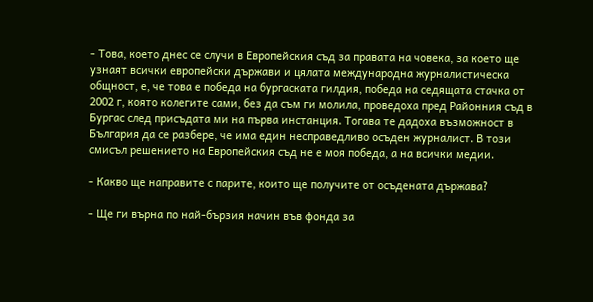- Това, което днес се случи в Европейския съд за правата на човека, за което ще узнаят всички европейски държави и цялата международна журналистическа общност, е, че това е победа на бургаската гилдия, победа на седящата стачка от 2002 г, която колегите сами, без да съм ги молила, проведоха пред Районния съд в Бургас след присъдата ми на първа инстанция. Тогава те дадоха възможност в България да се разбере, че има един несправедливо осъден журналист. В този смисъл решението на Европейския съд не е моя победа, а на всички медии.

- Какво ще направите с парите, които ще получите от осъдената държава?

- Ще ги върна по най-бързия начин във фонда за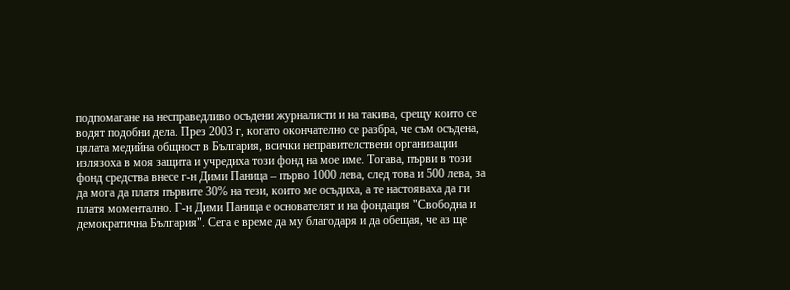подпомагане на несправедливо осъдени журналисти и на такива, срещу които се водят подобни дела. През 2003 г, когато окончателно се разбра, че съм осъдена, цялата медийна общност в България, всички неправителствени организации излязоха в моя защита и учредиха този фонд на мое име. Тогава, първи в този фонд средства внесе г-н Дими Паница – първо 1000 лева, след това и 500 лева, за да мога да платя първите 30% на тези, които ме осъдиха, а те настояваха да ги платя моментално. Г-н Дими Паница е основателят и на фондация "Свободна и демократична България". Сега е време да му благодаря и да обещая, че аз ще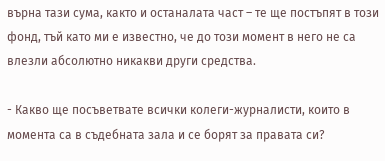върна тази сума, както и останалата част – те ще постъпят в този фонд, тъй като ми е известно, че до този момент в него не са влезли абсолютно никакви други средства.

- Какво ще посъветвате всички колеги-журналисти, които в момента са в съдебната зала и се борят за правата си?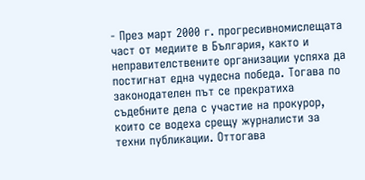- През март 2000 г. прогресивномислещата част от медиите в България, както и неправителствените организации успяха да постигнат една чудесна победа. Тогава по законодателен път се прекратиха съдебните дела с участие на прокурор, които се водеха срещу журналисти за техни публикации. Оттогава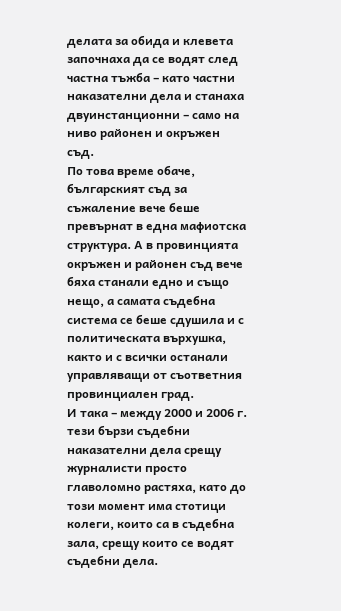делата за обида и клевета започнаха да се водят след частна тъжба – като частни наказателни дела и станаха двуинстанционни – само на ниво районен и окръжен съд.
По това време обаче, българският съд за съжаление вече беше превърнат в една мафиотска структура. А в провинцията окръжен и районен съд вече бяха станали едно и също нещо, а самата съдебна система се беше сдушила и с политическата върхушка, както и с всички останали управляващи от съответния провинциален град.
И така – между 2000 и 2006 г. тези бързи съдебни наказателни дела срещу журналисти просто главоломно растяха, като до този момент има стотици колеги, които са в съдебна зала, срещу които се водят съдебни дела.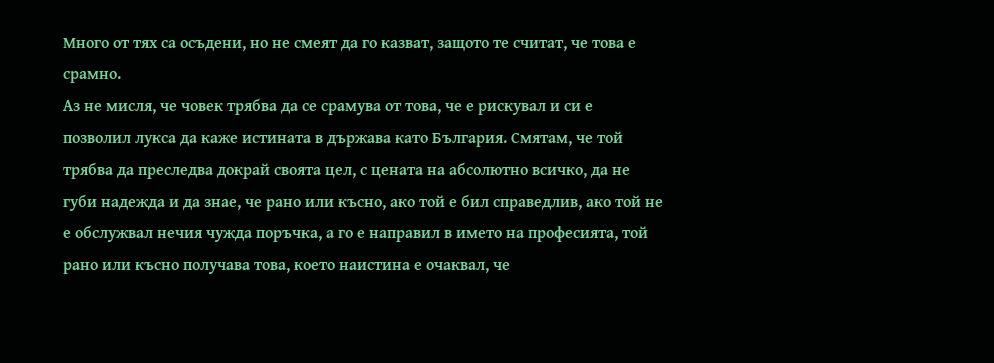Много от тях са осъдени, но не смеят да го казват, защото те считат, че това е срамно.
Аз не мисля, че човек трябва да се срамува от това, че е рискувал и си е позволил лукса да каже истината в държава като България. Смятам, че той трябва да преследва докрай своята цел, с цената на абсолютно всичко, да не губи надежда и да знае, че рано или късно, ако той е бил справедлив, ако той не е обслужвал нечия чужда поръчка, а го е направил в името на професията, той рано или късно получава това, което наистина е очаквал, че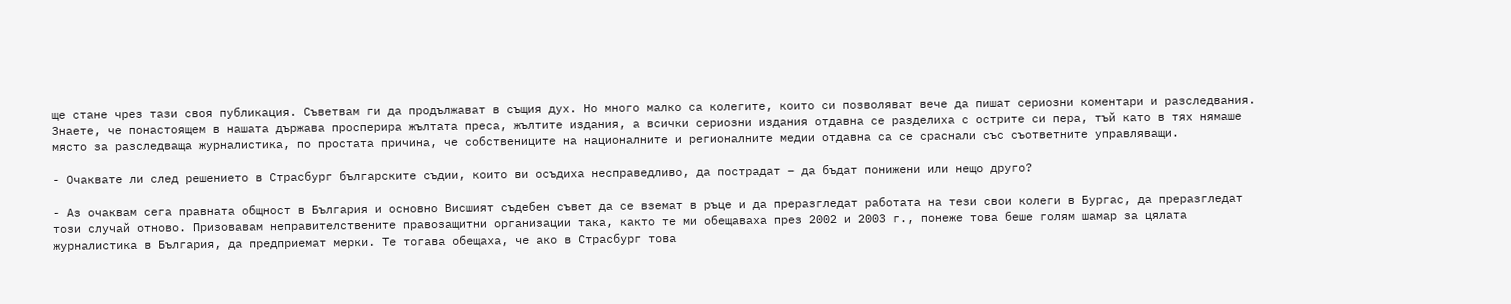ще стане чрез тази своя публикация. Съветвам ги да продължават в същия дух. Но много малко са колегите, които си позволяват вече да пишат сериозни коментари и разследвания. Знаете, че понастоящем в нашата държава просперира жълтата преса, жълтите издания, а всички сериозни издания отдавна се разделиха с острите си пера, тъй като в тях нямаше място за разследваща журналистика, по простата причина, че собствениците на националните и регионалните медии отдавна са се сраснали със съответните управляващи.

- Очаквате ли след решението в Страсбург българските съдии, които ви осъдиха несправедливо, да пострадат – да бъдат понижени или нещо друго?

- Аз очаквам сега правната общност в България и основно Висшият съдебен съвет да се вземат в ръце и да преразгледат работата на тези свои колеги в Бургас, да преразгледат този случай отново. Призовавам неправителствените правозащитни организации така, както те ми обещаваха през 2002 и 2003 г., понеже това беше голям шамар за цялата журналистика в България, да предприемат мерки. Те тогава обещаха, че ако в Страсбург това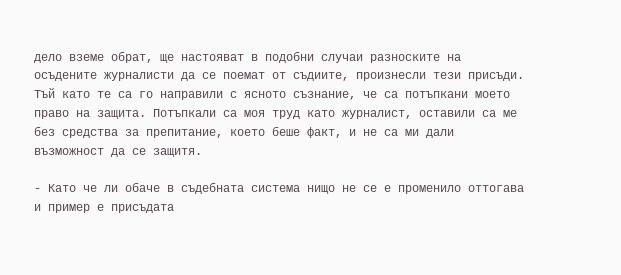дело вземе обрат, ще настояват в подобни случаи разноските на осъдените журналисти да се поемат от съдиите, произнесли тези присъди. Тъй като те са го направили с ясното съзнание, че са потъпкани моето право на защита. Потъпкали са моя труд като журналист, оставили са ме без средства за препитание, което беше факт, и не са ми дали възможност да се защитя.

- Като че ли обаче в съдебната система нищо не се е променило оттогава и пример е присъдата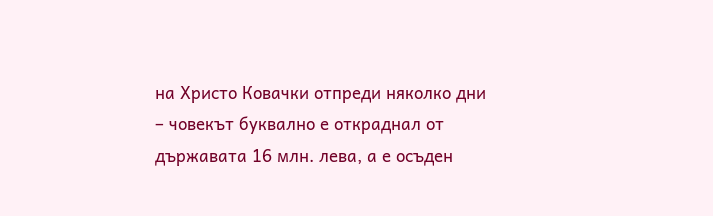на Христо Ковачки отпреди няколко дни – човекът буквално е откраднал от държавата 16 млн. лева, а е осъден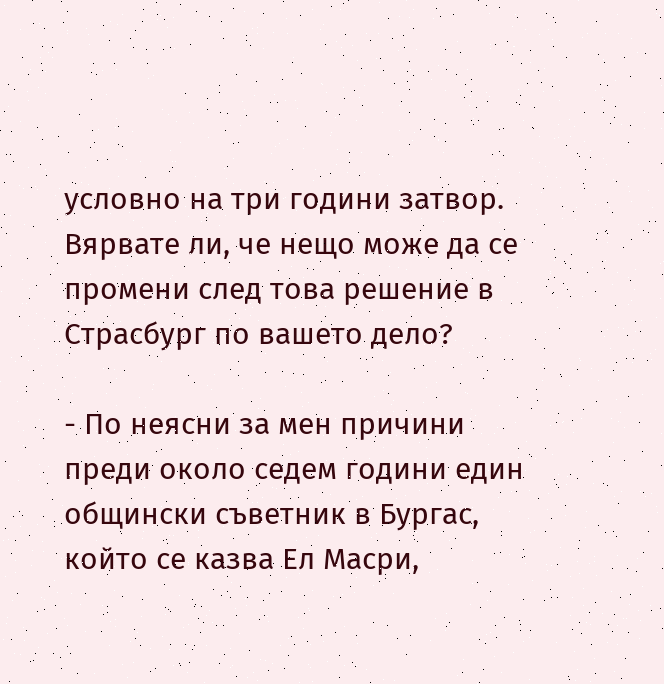условно на три години затвор. Вярвате ли, че нещо може да се промени след това решение в Страсбург по вашето дело?

- По неясни за мен причини преди около седем години един общински съветник в Бургас, който се казва Ел Масри,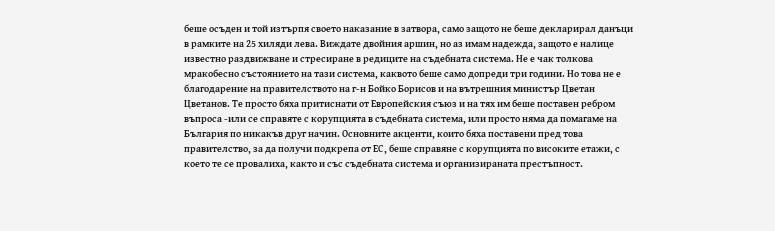беше осъден и той изтърпя своето наказание в затвора, само защото не беше декларирал данъци в рамките на 25 хиляди лева. Виждате двойния аршин, но аз имам надежда, защото е налице известно раздвижване и стресиране в редиците на съдебната система. Не е чак толкова мракобесно състоянието на тази система, каквото беше само допреди три години. Но това не е благодарение на правителството на г-н Бойко Борисов и на вътрешния министър Цветан Цветанов. Те просто бяха притиснати от Европейския съюз и на тях им беше поставен ребром въпроса -или се справяте с корупцията в съдебната система, или просто няма да помагаме на България по никакъв друг начин. Основните акценти, които бяха поставени пред това правителство, за да получи подкрепа от ЕС, беше справяне с корупцията по високите етажи, с което те се провалиха, както и със съдебната система и организираната престъпност.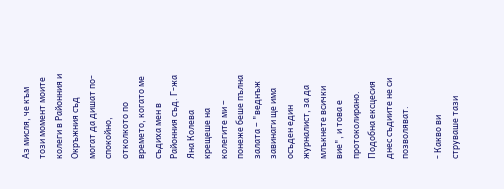Аз мисля, че към този момент моите колеги в Районния и Окръжния съд могат да дишат по-спокойно, отколкото по времето, когато ме съдиха мен в Районния съд. Г-жа Яна Колева крещеше на колегите ми – понеже беше пълна залата – "веднъж завинаги ще има осъден един журналист, за да млъкнете всички вие", и това е протоколирано. Подобна ексцесия днес съдиите не си позволяват.

- Какво ви струваше тази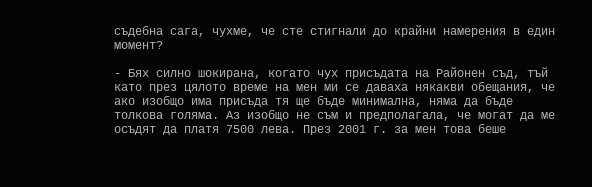съдебна сага, чухме, че сте стигнали до крайни намерения в един момент?

- Бях силно шокирана, когато чух присъдата на Районен съд, тъй като през цялото време на мен ми се даваха някакви обещания, че ако изобщо има присъда тя ще бъде минимална, няма да бъде толкова голяма. Аз изобщо не съм и предполагала, че могат да ме осъдят да платя 7500 лева. През 2001 г. за мен това беше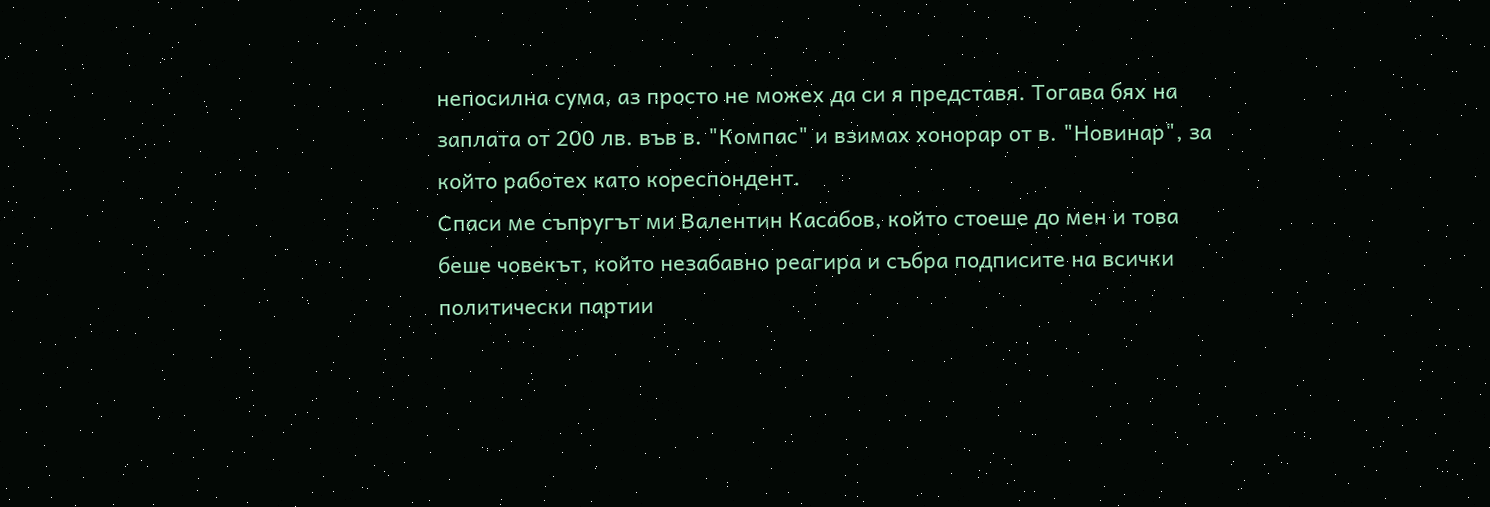непосилна сума, аз просто не можех да си я представя. Тогава бях на заплата от 200 лв. във в. "Компас" и взимах хонорар от в. "Новинар", за който работех като кореспондент.
Спаси ме съпругът ми Валентин Касабов, който стоеше до мен и това беше човекът, който незабавно реагира и събра подписите на всички политически партии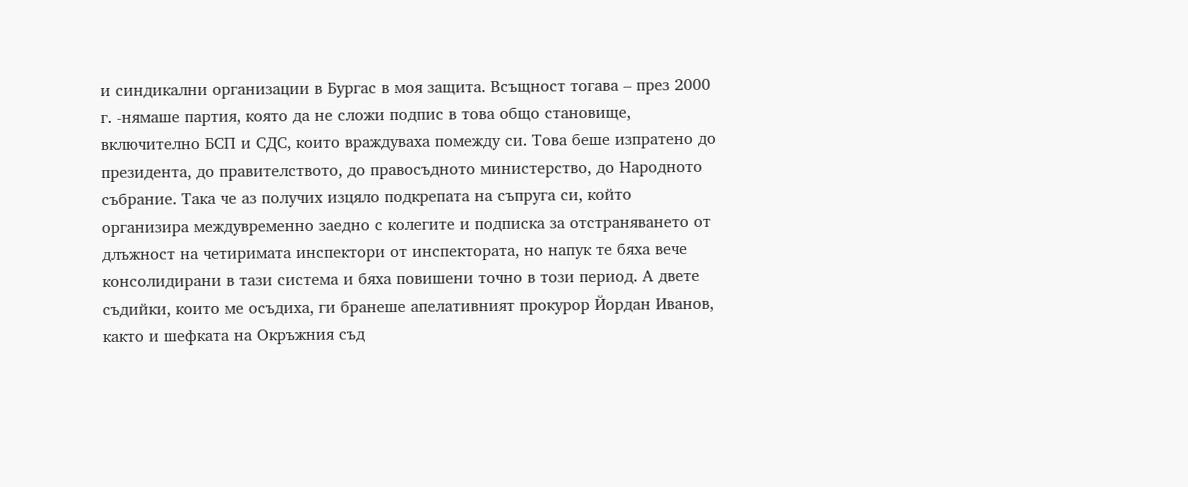и синдикални организации в Бургас в моя защита. Всъщност тогава – през 2000 г. -нямаше партия, която да не сложи подпис в това общо становище, включително БСП и СДС, които враждуваха помежду си. Това беше изпратено до президента, до правителството, до правосъдното министерство, до Народното събрание. Така че аз получих изцяло подкрепата на съпруга си, който организира междувременно заедно с колегите и подписка за отстраняването от длъжност на четиримата инспектори от инспектората, но напук те бяха вече консолидирани в тази система и бяха повишени точно в този период. А двете съдийки, които ме осъдиха, ги бранеше апелативният прокурор Йордан Иванов, както и шефката на Окръжния съд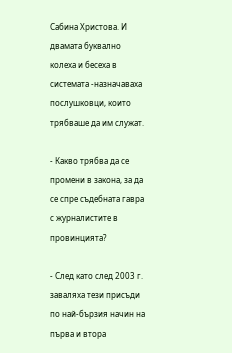Сабина Христова. И двамата буквално колеха и бесеха в системата -назначаваха послушковци, които трябваше да им служат.

- Какво трябва да се промени в закона, за да се спре съдебната гавра с журналистите в провинцията?

- След като след 2003 г. заваляха тези присъди по най-бързия начин на първа и втора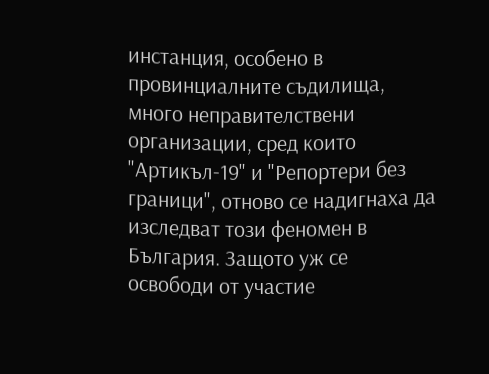инстанция, особено в провинциалните съдилища, много неправителствени организации, сред които "Артикъл-19" и "Репортери без граници", отново се надигнаха да изследват този феномен в България. Защото уж се освободи от участие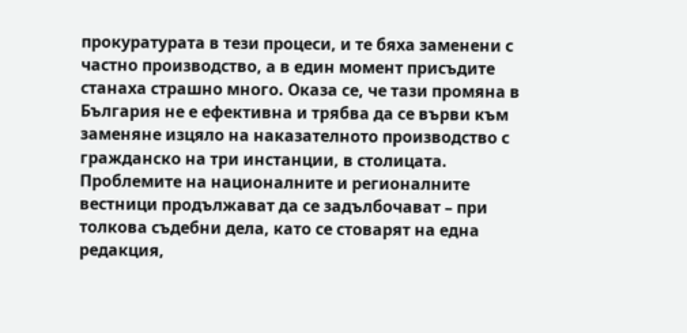прокуратурата в тези процеси, и те бяха заменени с частно производство, а в един момент присъдите станаха страшно много. Оказа се, че тази промяна в България не е ефективна и трябва да се върви към заменяне изцяло на наказателното производство с гражданско на три инстанции, в столицата. Проблемите на националните и регионалните вестници продължават да се задълбочават – при толкова съдебни дела, като се стоварят на една редакция,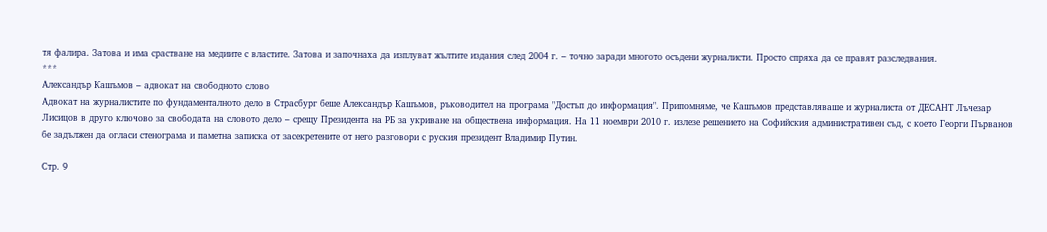тя фалира. Затова и има срастване на медиите с властите. Затова и започнаха да изплуват жълтите издания след 2004 г. – точно заради многото осъдени журналисти. Просто спряха да се правят разследвания.
***
Александър Кашъмов – адвокат на свободното слово
Адвокат на журналистите по фундаменталното дело в Страсбург беше Александър Кашъмов, ръководител на програма "Достъп до информация". Припомняме, че Кашъмов представляваше и журналиста от ДЕСАНТ Лъчезар Лисицов в друго ключово за свободата на словото дело – срещу Президента на РБ за укриване на обществена информация. На 11 ноември 2010 г. излезе решението на Софийския административен съд, с което Георги Първанов бе задължен да огласи стенограма и паметна записка от засекретените от него разговори с руския президент Владимир Путин.

Стр. 9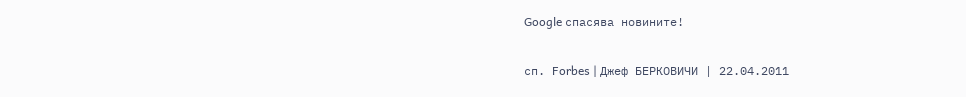Google спасява новините!

сп. Forbes | Джеф БЕРКОВИЧИ | 22.04.2011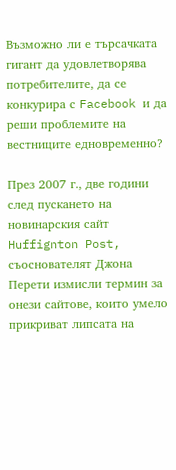Възможно ли е търсачката гигант да удовлетворява потребителите, да се конкурира с Facebook и да реши проблемите на вестниците едновременно?

През 2007 г., две години след пускането на новинарския сайт Huffignton Post, съоснователят Джона Перети измисли термин за онези сайтове, които умело прикриват липсата на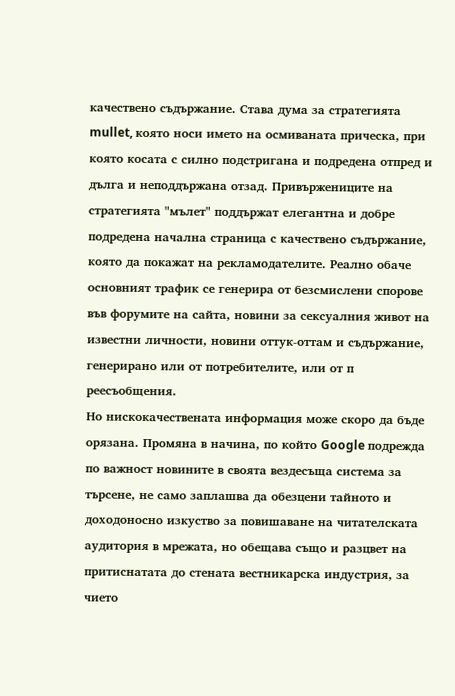качествено съдържание. Става дума за стратегията mullet, която носи името на осмиваната прическа, при която косата с силно подстригана и подредена отпред и дълга и неподдържана отзад. Привържениците на стратегията "мълет" поддържат елегантна и добре подредена начална страница с качествено съдържание, която да покажат на рекламодателите. Реално обаче основният трафик се генерира от безсмислени спорове във форумите на сайта, новини за сексуалния живот на известни личности, новини оттук-оттам и съдържание, генерирано или от потребителите, или от п реесъобщения.
Но нискокачествената информация може скоро да бъде орязана. Промяна в начина, по който Google подрежда по важност новините в своята вездесъща система за търсене, не само заплашва да обезцени тайното и доходоносно изкуство за повишаване на читателската аудитория в мрежата, но обещава също и разцвет на притиснатата до стената вестникарска индустрия, за чието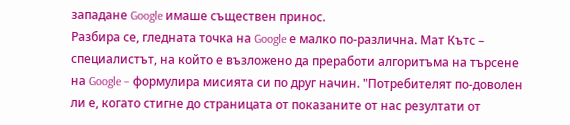западане Google имаше съществен принос.
Разбира се, гледната точка на Google е малко по-различна. Мат Кътс – специалистът, на който е възложено да преработи алгоритъма на търсене на Google – формулира мисията си по друг начин. "Потребителят по-доволен ли е, когато стигне до страницата от показаните от нас резултати от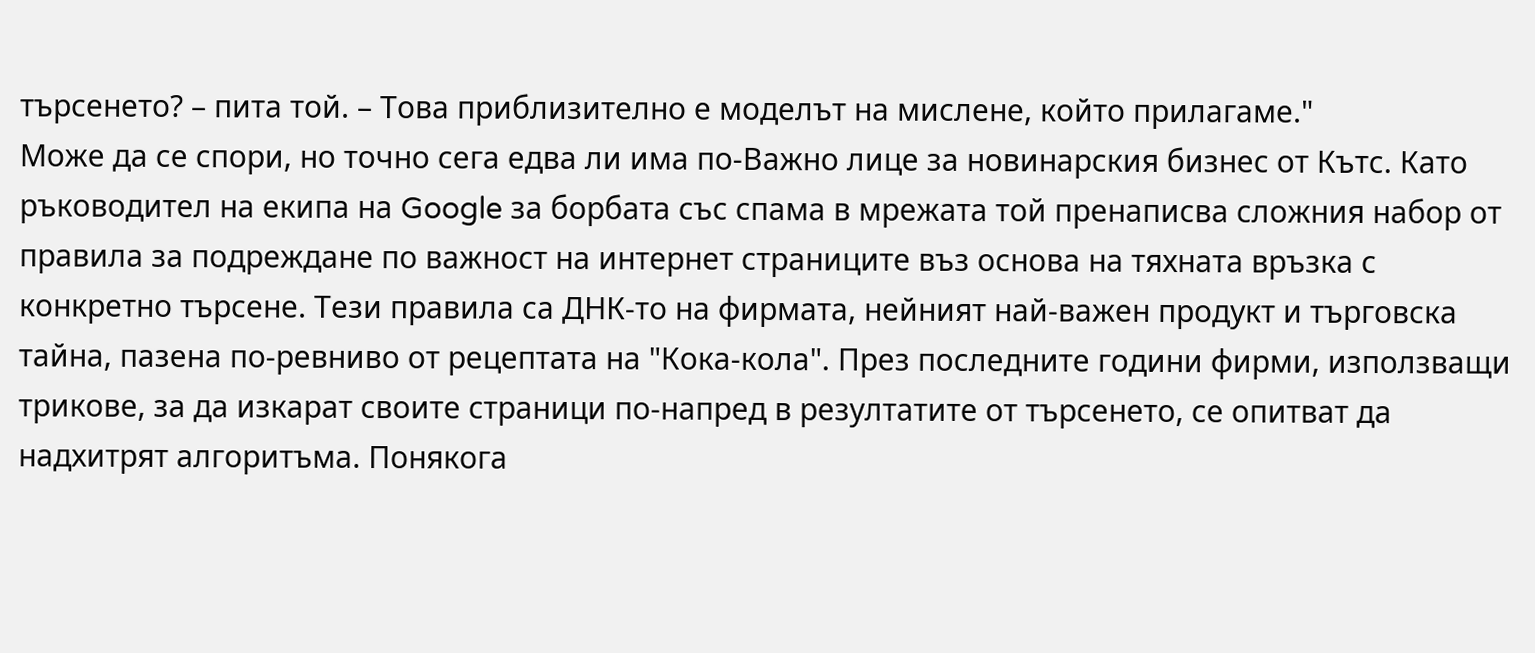търсенето? – пита той. – Това приблизително е моделът на мислене, който прилагаме."
Може да се спори, но точно сега едва ли има по-Важно лице за новинарския бизнес от Кътс. Като ръководител на екипа на Google за борбата със спама в мрежата той пренаписва сложния набор от правила за подреждане по важност на интернет страниците въз основа на тяхната връзка с конкретно търсене. Тези правила са ДНК-то на фирмата, нейният най-важен продукт и търговска тайна, пазена по-ревниво от рецептата на "Кока-кола". През последните години фирми, използващи трикове, за да изкарат своите страници по-напред в резултатите от търсенето, се опитват да надхитрят алгоритъма. Понякога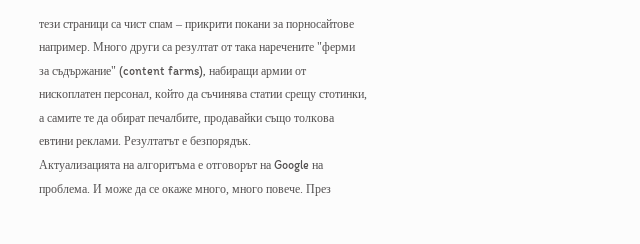тези страници са чист спам – прикрити покани за порносайтове например. Много други са резултат от така наречените "ферми за съдържание" (content farms), набиращи армии от нископлатен персонал, който да съчинява статии срещу стотинки, а самите те да обират печалбите, продавайки също толкова евтини реклами. Резултатът е безпорядък.
Актуализацията на алгоритъма е отговорът на Google на проблема. И може да се окаже много, много повече. През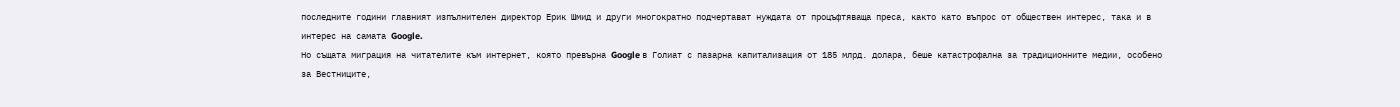последните години главният изпълнителен директор Ерик Шмид и други многократно подчертават нуждата от процъфтяваща преса, както като въпрос от обществен интерес, така и в интерес на самата Google.
Но същата миграция на читателите към интернет, която превърна Google в Голиат с пазарна капитализация от 185 млрд. долара, беше катастрофална за традиционните медии, особено за Вестниците,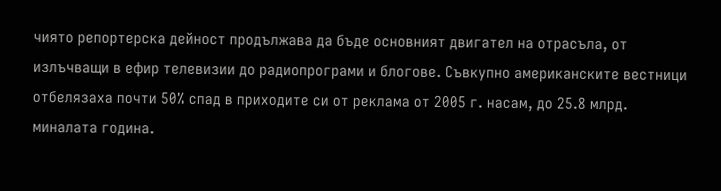чиято репортерска дейност продължава да бъде основният двигател на отрасъла, от излъчващи в ефир телевизии до радиопрограми и блогове. Съвкупно американските вестници отбелязаха почти 50% спад в приходите си от реклама от 2005 г. насам, до 25.8 млрд. миналата година.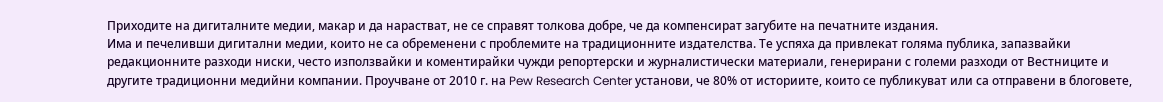Приходите на дигиталните медии, макар и да нарастват, не се справят толкова добре, че да компенсират загубите на печатните издания.
Има и печеливши дигитални медии, които не са обременени с проблемите на традиционните издателства. Те успяха да привлекат голяма публика, запазвайки редакционните разходи ниски, често използвайки и коментирайки чужди репортерски и журналистически материали, генерирани с големи разходи от Вестниците и другите традиционни медийни компании. Проучване от 2010 г. на Pew Research Center установи, че 80% от историите, които се публикуват или са отправени в блоговете,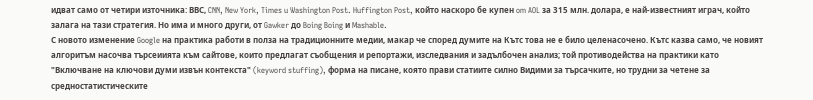идват само от четири източника: ВВС, CNN, New York, Times u Washington Post. Huffington Post, който наскоро бе купен om AOL за 315 млн. долара, е най-известният играч, който залага на тази стратегия. Но има и много други, от Gawker до Boing Boing и Mashable.
С новото изменение Google на практика работи в полза на традиционните медии, макар че според думите на Кътс това не е било целенасочено. Кътс казва само, че новият алгоритъм насочва търсеиията към сайтове, които предлагат съобщения и репортажи, изследвания и задълбочен анализ; той противодейства на практики като "Включване на ключови думи извън контекста" (keyword stuffing), форма на писане, която прави статиите силно Видими за търсачките, но трудни за четене за средностатистическите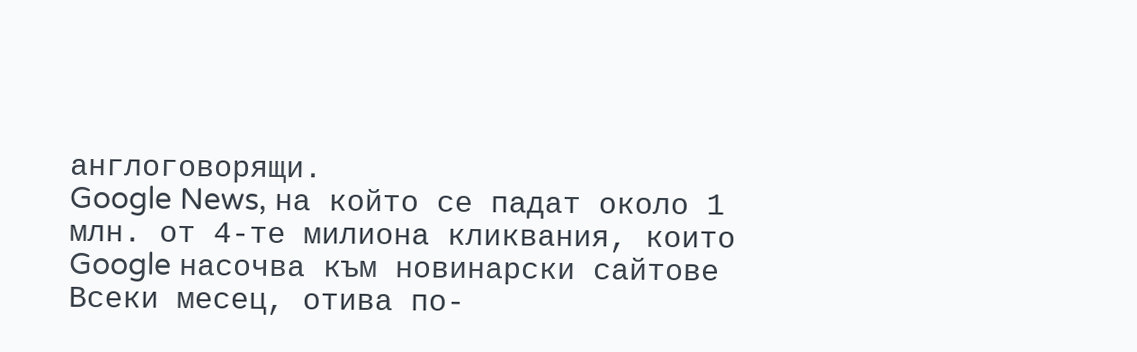англоговорящи.
Google News, на който се падат около 1 млн. от 4-те милиона кликвания, които Google насочва към новинарски сайтове Всеки месец, отива по-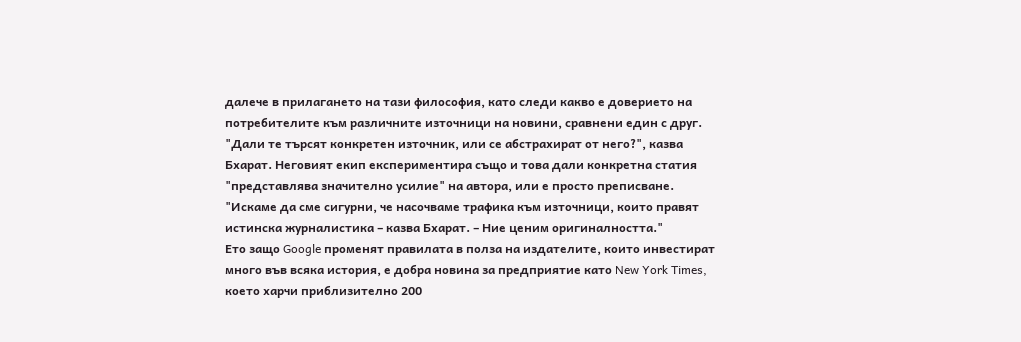далече в прилагането на тази философия, като следи какво е доверието на потребителите към различните източници на новини, сравнени един с друг. "Дали те търсят конкретен източник, или се абстрахират от него?", казва Бхарат. Неговият екип експериментира също и това дали конкретна статия "представлява значително усилие" на автора, или е просто преписване. "Искаме да сме сигурни, че насочваме трафика към източници, които правят истинска журналистика – казва Бхарат. – Ние ценим оригиналността."
Ето защо Google променят правилата в полза на издателите, които инвестират много във всяка история, е добра новина за предприятие като New York Times, което харчи приблизително 200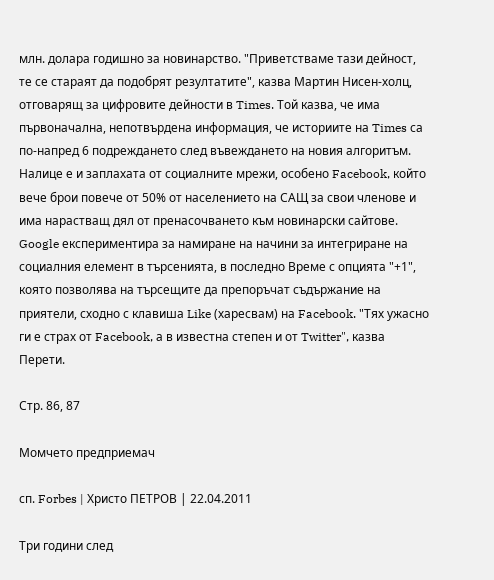млн. долара годишно за новинарство. "Приветстваме тази дейност, те се стараят да подобрят резултатите", казва Мартин Нисен-холц, отговарящ за цифровите дейности в Times. Той казва, че има първоначална, непотвърдена информация, че историите на Times са по-напред 6 подреждането след въвеждането на новия алгоритъм.
Налице е и заплахата от социалните мрежи, особено Facebook, който вече брои повече от 50% от населението на САЩ за свои членове и има нарастващ дял от пренасочването към новинарски сайтове. Google експериментира за намиране на начини за интегриране на социалния елемент в търсенията, в последно Време с опцията "+1", която позволява на търсещите да препоръчат съдържание на приятели, сходно с клавиша Like (харесвам) на Facebook. "Тях ужасно ги е страх от Facebook, а в известна степен и от Twitter", казва Перети.

Стр. 86, 87

Момчето предприемач

сп. Forbes | Христо ПЕТРОВ | 22.04.2011

Три години след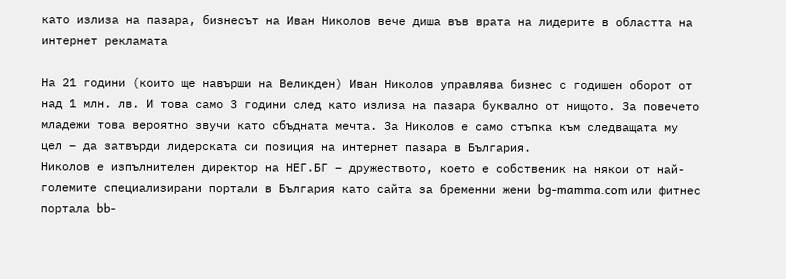като излиза на пазара, бизнесът на Иван Николов вече диша във врата на лидерите в областта на интернет рекламата

На 21 години (които ще навърши на Великден) Иван Николов управлява бизнес с годишен оборот от над 1 млн. лв. И това само 3 години след като излиза на пазара буквално от нищото. За повечето младежи това вероятно звучи като сбъдната мечта. За Николов е само стъпка към следващата му цел – да затвърди лидерската си позиция на интернет пазара в България.
Николов е изпълнителен директор на НЕГ.БГ – дружеството, което е собственик на някои от най-големите специализирани портали в България като сайта за бременни жени bg-mamma.com или фитнес портала bb-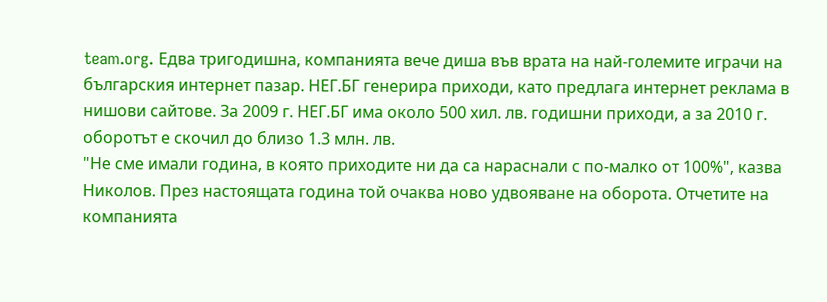team.org. Едва тригодишна, компанията вече диша във врата на най-големите играчи на българския интернет пазар. НЕГ.БГ генерира приходи, като предлага интернет реклама в нишови сайтове. За 2009 г. НЕГ.БГ има около 500 хил. лв. годишни приходи, а за 2010 г. оборотът е скочил до близо 1.3 млн. лв.
"Не сме имали година, в която приходите ни да са нараснали с по-малко от 100%", казва Николов. През настоящата година той очаква ново удвояване на оборота. Отчетите на компанията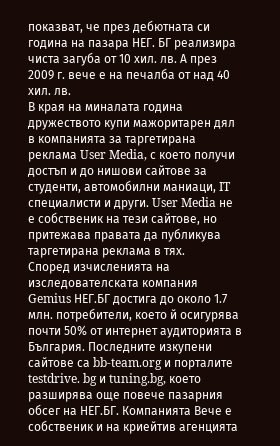показват, че през дебютната си година на пазара НЕГ. БГ реализира чиста загуба от 10 хил. лв. А през 2009 г. вече е на печалба от над 40 хил. лв.
В края на миналата година дружеството купи мажоритарен дял в компанията за таргетирана реклама User Media, с което получи достъп и до нишови сайтове за студенти, автомобилни маниаци, IT специалисти и други. User Media не е собственик на тези сайтове, но притежава правата да публикува таргетирана реклама в тях.
Според изчисленията на изследователската компания Gemius НЕГ.БГ достига до около 1.7 млн. потребители, което й осигурява почти 50% от интернет аудиторията в България. Последните изкупени сайтове са bb-team.org и порталите testdrive. bg и tuning.bg, което разширява още повече пазарния обсег на НЕГ.БГ. Компанията Вече е собственик и на криейтив агенцията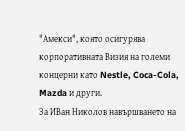"Амекси", която осигурява корпоративната Визия на големи концерни като Nestle, Coca-Cola, Mazda и други.
За ИВан Николов навършването на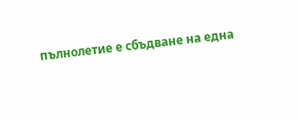пълнолетие е сбъдване на една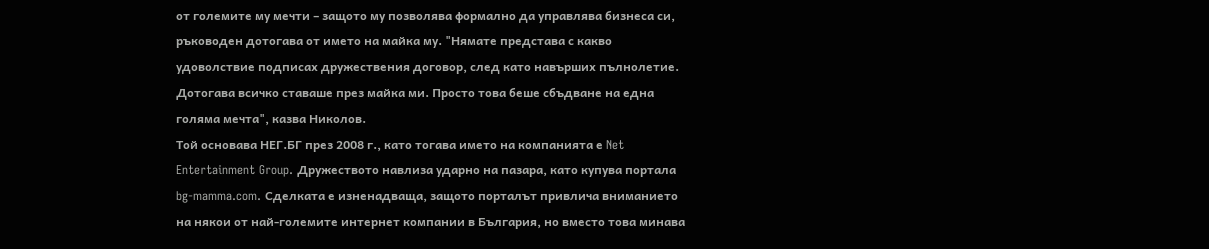от големите му мечти – защото му позволява формално да управлява бизнеса си, ръководен дотогава от името на майка му. "Нямате представа с какво удоволствие подписах дружествения договор, след като навърших пълнолетие. Дотогава всичко ставаше през майка ми. Просто това беше сбъдване на една голяма мечта", казва Николов.
Той основава НЕГ.БГ през 2008 г., като тогава името на компанията е Net Entertainment Group. Дружеството навлиза ударно на пазара, като купува портала bg-mamma.com. Сделката е изненадваща, защото порталът привлича вниманието на някои от най-големите интернет компании в България, но вместо това минава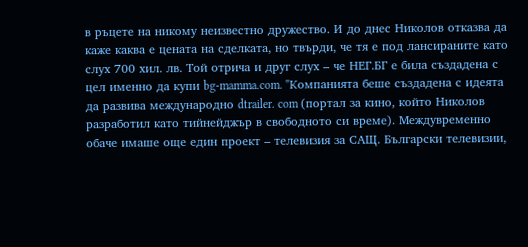в ръцете на никому неизвестно дружество. И до днес Николов отказва да каже каква е цената на сделката, но твърди, че тя е под лансираните като слух 700 хил. лв. Той отрича и друг слух – че НЕГ.БГ е била създадена с цел именно да купи bg-mamma.com. "Компанията беше създадена с идеята да развива международно dtrailer. com (портал за кино, който Николов разработил като тийнейджър в свободното си време). Междувременно обаче имаше още един проект – телевизия за САЩ. Български телевизии,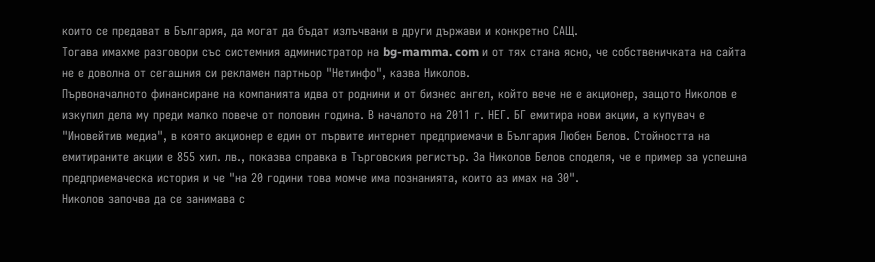които се предават в България, да могат да бъдат излъчвани в други държави и конкретно САЩ.
Тогава имахме разговори със системния администратор на bg-mamma. com и от тях стана ясно, че собственичката на сайта не е доволна от сегашния си рекламен партньор "Нетинфо", казва Николов.
Първоначалното финансиране на компанията идва от роднини и от бизнес ангел, който вече не е акционер, защото Николов е изкупил дела му преди малко повече от половин година. В началото на 2011 г. НЕГ. БГ емитира нови акции, а купувач е "Иновейтив медиа", в която акционер е един от първите интернет предприемачи в България Любен Белов. Стойността на емитираните акции е 855 хил. лв., показва справка в Търговския регистър. За Николов Белов споделя, че е пример за успешна предприемаческа история и че "на 20 години това момче има познанията, които аз имах на 30".
Николов започва да се занимава с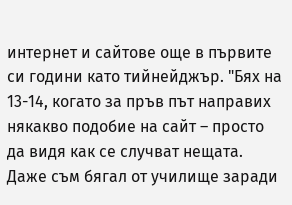интернет и сайтове още в първите си години като тийнейджър. "Бях на 13-14, когато за пръв път направих някакво подобие на сайт – просто да видя как се случват нещата. Даже съм бягал от училище заради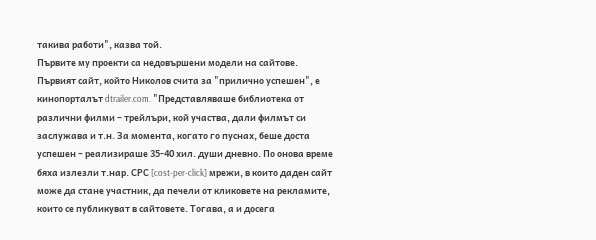такива работи", казва той.
Първите му проекти са недовършени модели на сайтове. Първият сайт, който Николов счита за "прилично успешен", е кинопорталът dtrailer.com. "Представляваше библиотека от различни филми – трейлъри, кой участва, дали филмът си заслужава и т.н. За момента, когато го пуснах, беше доста успешен – реализираше 35-40 хил. души дневно. По онова време бяха излезли т.нар. СРС [cost-per-click] мрежи, в които даден сайт може да стане участник, да печели от кликовете на рекламите, които се публикуват в сайтовете. Тогава, а и досега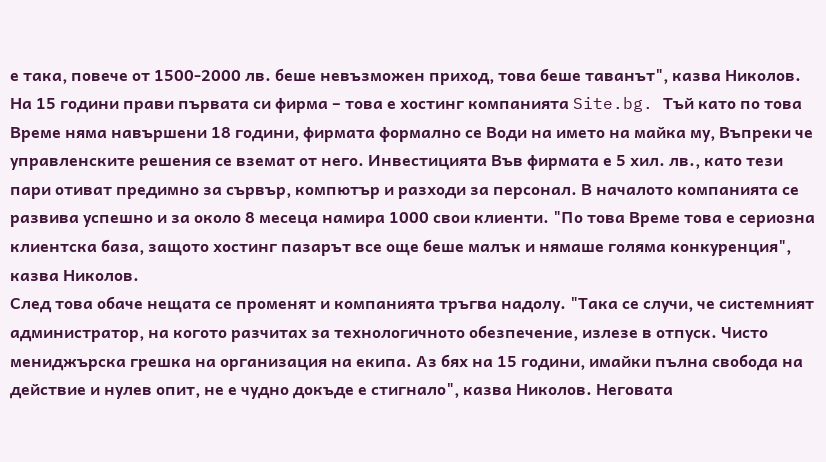е така, повече от 1500-2000 лв. беше невъзможен приход, това беше таванът", казва Николов.
На 15 години прави първата си фирма – това е хостинг компанията Site.bg. Тъй като по това Време няма навършени 18 години, фирмата формално се Води на името на майка му, Въпреки че управленските решения се вземат от него. Инвестицията Във фирмата е 5 хил. лв., като тези пари отиват предимно за сървър, компютър и разходи за персонал. В началото компанията се развива успешно и за около 8 месеца намира 1000 свои клиенти. "По това Време това е сериозна клиентска база, защото хостинг пазарът все още беше малък и нямаше голяма конкуренция", казва Николов.
След това обаче нещата се променят и компанията тръгва надолу. "Така се случи, че системният администратор, на когото разчитах за технологичното обезпечение, излезе в отпуск. Чисто мениджърска грешка на организация на екипа. Аз бях на 15 години, имайки пълна свобода на действие и нулев опит, не е чудно докъде е стигнало", казва Николов. Неговата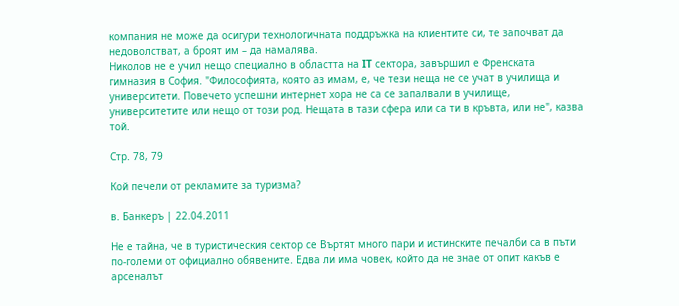компания не може да осигури технологичната поддръжка на клиентите си, те започват да недоволстват, а броят им – да намалява.
Николов не е учил нещо специално в областта на IT сектора, завършил е Френската гимназия в София. "Философията, която аз имам, е, че тези неща не се учат в училища и университети. Повечето успешни интернет хора не са се запалвали в училище, университетите или нещо от този род. Нещата в тази сфера или са ти в кръвта, или не", казва той.

Стр. 78, 79

Кой печели от рекламите за туризма?

в. Банкеръ | 22.04.2011

Не е тайна, че в туристическия сектор се Въртят много пари и истинските печалби са в пъти по-големи от официално обявените. Едва ли има човек, който да не знае от опит какъв е арсеналът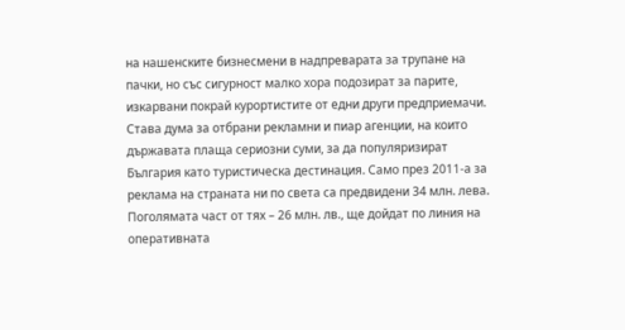на нашенските бизнесмени в надпреварата за трупане на пачки, но със сигурност малко хора подозират за парите, изкарвани покрай курортистите от едни други предприемачи. Става дума за отбрани рекламни и пиар агенции, на които държавата плаща сериозни суми, за да популяризират България като туристическа дестинация. Само през 2011-а за реклама на страната ни по света са предвидени 34 млн. лева. Поголямата част от тях – 26 млн. лв., ще дойдат по линия на оперативната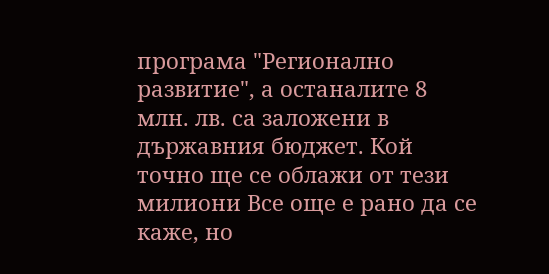програма "Регионално развитие", а останалите 8 млн. лв. са заложени в държавния бюджет. Кой точно ще се облажи от тези милиони Все още е рано да се каже, но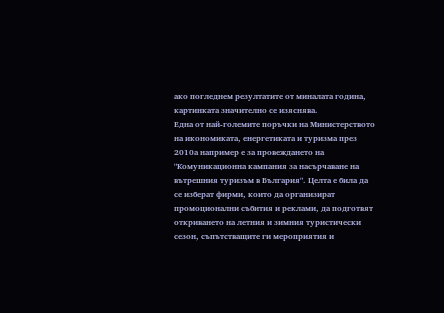ако погледнем резултатите от миналата година, картинката значително се изяснява.
Една от най-големите поръчки на Министерството на икономиката, енергетиката и туризма през 2010а например е за провеждането на "Комуникационна кампания за насърчаване на вътрешния туризъм в България". Целта е била да се изберат фирми, които да организират промоционални събития и реклами, да подготвят откриването на летния и зимния туристически сезон, съпътстващите ги мероприятия и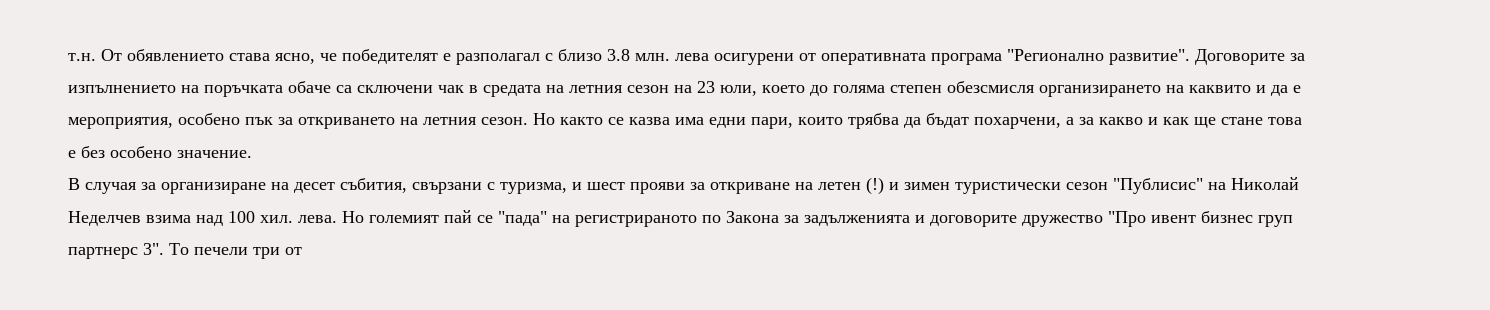т.н. От обявлението става ясно, че победителят е разполагал с близо 3.8 млн. лева осигурени от оперативната програма "Регионално развитие". Договорите за изпълнението на поръчката обаче са сключени чак в средата на летния сезон на 23 юли, което до голяма степен обезсмисля организирането на каквито и да е мероприятия, особено пък за откриването на летния сезон. Но както се казва има едни пари, които трябва да бъдат похарчени, а за какво и как ще стане това е без особено значение.
В случая за организиране на десет събития, свързани с туризма, и шест прояви за откриване на летен (!) и зимен туристически сезон "Публисис" на Николай Неделчев взима над 100 хил. лева. Но големият пай се "пада" на регистрираното по Закона за задълженията и договорите дружество "Про ивент бизнес груп партнерс 3". То печели три от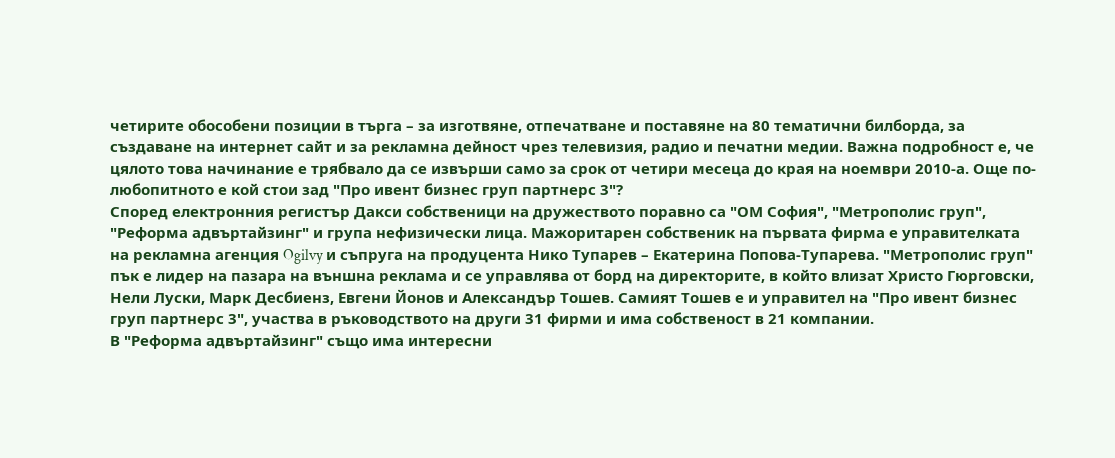четирите обособени позиции в търга – за изготвяне, отпечатване и поставяне на 80 тематични билборда, за създаване на интернет сайт и за рекламна дейност чрез телевизия, радио и печатни медии. Важна подробност е, че цялото това начинание е трябвало да се извърши само за срок от четири месеца до края на ноември 2010-а. Още по-любопитното е кой стои зад "Про ивент бизнес груп партнерс 3"?
Според електронния регистър Дакси собственици на дружеството поравно са "ОМ София", "Метрополис груп", "Реформа адвъртайзинг" и група нефизически лица. Мажоритарен собственик на първата фирма е управителката на рекламна агенция Ogilvy и съпруга на продуцента Нико Тупарев – Екатерина Попова-Тупарева. "Метрополис груп" пък е лидер на пазара на външна реклама и се управлява от борд на директорите, в който влизат Христо Гюрговски, Нели Луски, Марк Десбиенз, Евгени Йонов и Александър Тошев. Самият Тошев е и управител на "Про ивент бизнес груп партнерс 3", участва в ръководството на други 31 фирми и има собственост в 21 компании.
В "Реформа адвъртайзинг" също има интересни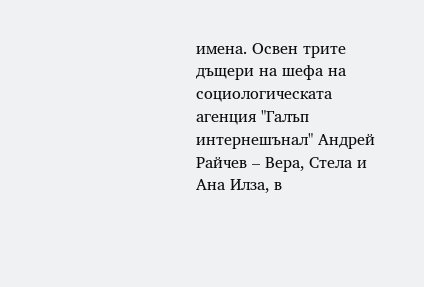имена. Освен трите дъщери на шефа на социологическата агенция "Галъп интернешънал" Андрей Райчев – Вера, Стела и Ана Илза, в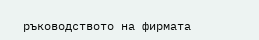ръководството на фирмата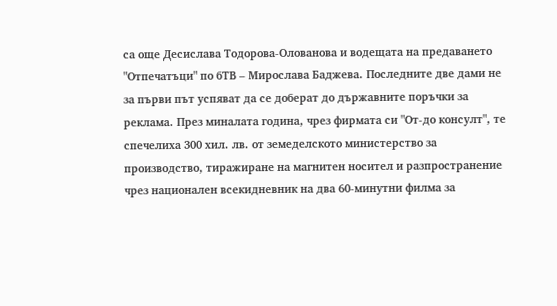са още Десислава Тодорова-Олованова и водещата на предаването "Отпечатъци" по бТВ – Мирослава Баджева. Последните две дами не за първи път успяват да се доберат до държавните поръчки за реклама. През миналата година, чрез фирмата си "От-до консулт", те спечелиха 300 хил. лв. от земеделското министерство за производство, тиражиране на магнитен носител и разпространение чрез национален всекидневник на два 60-минутни филма за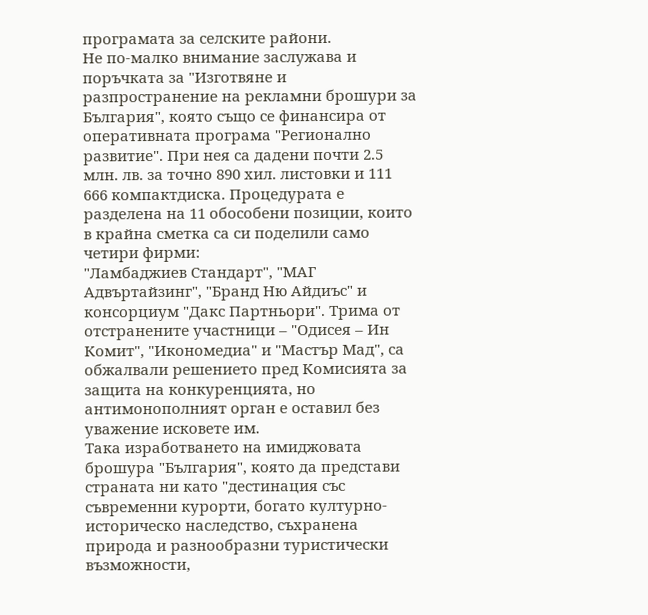програмата за селските райони.
Не по-малко внимание заслужава и поръчката за "Изготвяне и разпространение на рекламни брошури за България", която също се финансира от оперативната програма "Регионално развитие". При нея са дадени почти 2.5 млн. лв. за точно 890 хил. листовки и 111 666 компактдиска. Процедурата е разделена на 11 обособени позиции, които в крайна сметка са си поделили само четири фирми:
"Ламбаджиев Стандарт", "МАГ Адвъртайзинг", "Бранд Ню Айдиъс" и консорциум "Дакс Партньори". Трима от отстранените участници – "Одисея – Ин Комит", "Икономедиа" и "Мастър Мад", са обжалвали решението пред Комисията за защита на конкуренцията, но антимонополният орган е оставил без уважение исковете им.
Така изработването на имиджовата брошура "България", която да представи страната ни като "дестинация със съвременни курорти, богато културно-историческо наследство, съхранена природа и разнообразни туристически възможности,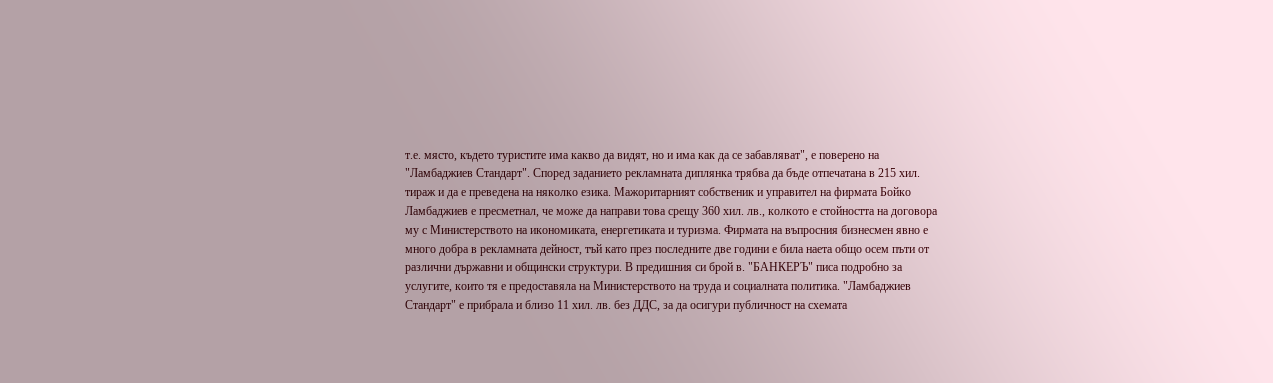т.е. място, където туристите има какво да видят, но и има как да се забавляват", е поверено на "Ламбаджиев Стандарт". Според заданието рекламната диплянка трябва да бъде отпечатана в 215 хил. тираж и да е преведена на няколко езика. Мажоритарният собственик и управител на фирмата Бойко Ламбаджиев е пресметнал, че може да направи това срещу 360 хил. лв., колкото е стойността на договора му с Министерството на икономиката, енергетиката и туризма. Фирмата на въпросния бизнесмен явно е много добра в рекламната дейност, тъй като през последните две години е била наета общо осем пъти от различни държавни и общински структури. В предишния си брой в. "БАНКЕРЪ" писа подробно за услугите, които тя е предоставяла на Министерството на труда и социалната политика. "Ламбаджиев Стандарт" е прибрала и близо 11 хил. лв. без ДДС, за да осигури публичност на схемата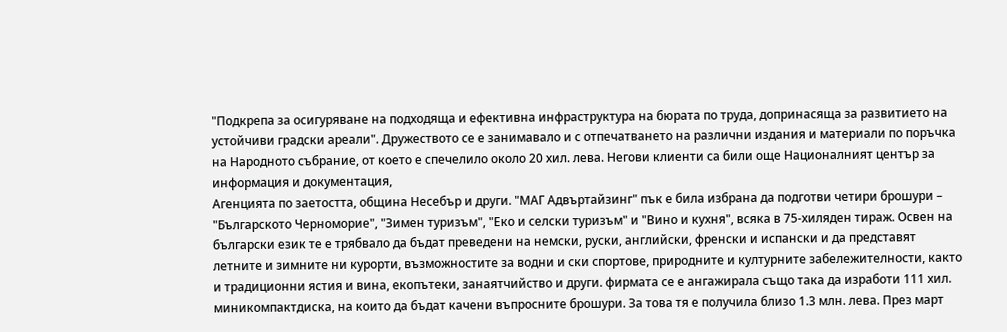"Подкрепа за осигуряване на подходяща и ефективна инфраструктура на бюрата по труда, допринасяща за развитието на устойчиви градски ареали". Дружеството се е занимавало и с отпечатването на различни издания и материали по поръчка на Народното събрание, от което е спечелило около 20 хил. лева. Негови клиенти са били още Националният център за информация и документация,
Агенцията по заетостта, община Несебър и други. "МАГ Адвъртайзинг" пък е била избрана да подготви четири брошури – "Българското Черноморие", "Зимен туризъм", "Еко и селски туризъм" и "Вино и кухня", всяка в 75-хиляден тираж. Освен на
български език те е трябвало да бъдат преведени на немски, руски, английски, френски и испански и да представят летните и зимните ни курорти, възможностите за водни и ски спортове, природните и културните забележителности, както и традиционни ястия и вина, екопътеки, занаятчийство и други. фирмата се е ангажирала също така да изработи 111 хил. миникомпактдиска, на които да бъдат качени въпросните брошури. За това тя е получила близо 1.3 млн. лева. През март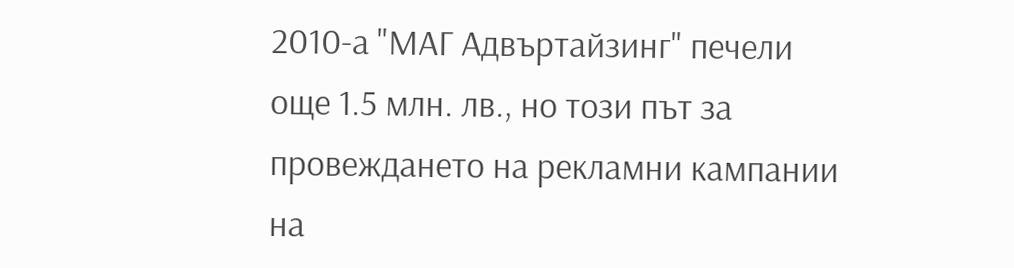2010-а "МАГ Адвъртайзинг" печели още 1.5 млн. лв., но този път за провеждането на рекламни кампании на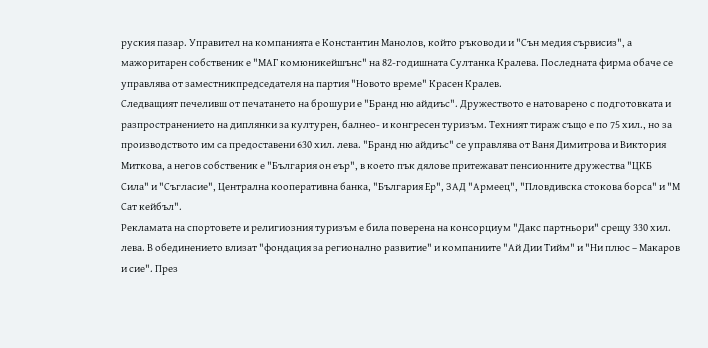руския пазар. Управител на компанията е Константин Манолов, който ръководи и "Сън медия сървисиз", а мажоритарен собственик е "МАГ комюникейшънс" на 82-годишната Султанка Кралева. Последната фирма обаче се управлява от заместникпредседателя на партия "Новото време" Красен Кралев.
Следващият печеливш от печатането на брошури е "Бранд ню айдиъс". Дружеството е натоварено с подготовката и разпространението на диплянки за културен, балнео- и конгресен туризъм. Техният тираж също е по 75 хил., но за производството им са предоставени 630 хил. лева. "Бранд ню айдиъс" се управлява от Ваня Димитрова и Виктория Миткова, а негов собственик е "България он еър", в което пък дялове притежават пенсионните дружества "ЦКБ Сила" и "Съгласие", Централна кооперативна банка, "България Ер", ЗАД "Армеец", "Пловдивска стокова борса" и "М Сат кейбъл".
Рекламата на спортовете и религиозния туризъм е била поверена на консорциум "Дакс партньори" срещу 330 хил. лева. В обединението влизат "фондация за регионално развитие" и компаниите "Ай Дии Тийм" и "Ни плюс – Макаров и сие". През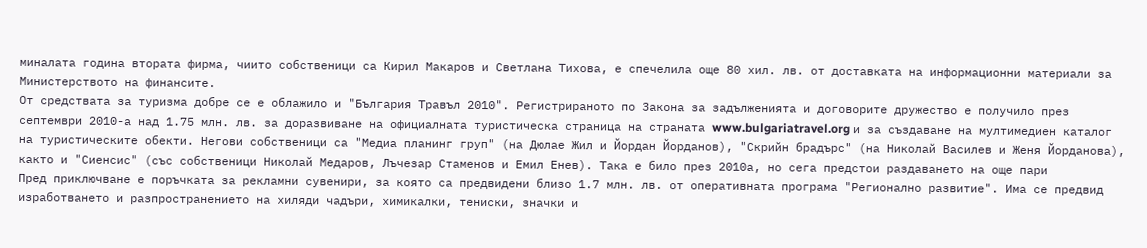миналата година втората фирма, чиито собственици са Кирил Макаров и Светлана Тихова, е спечелила още 80 хил. лв. от доставката на информационни материали за Министерството на финансите.
От средствата за туризма добре се е облажило и "България Травъл 2010". Регистрираното по Закона за задълженията и договорите дружество е получило през септември 2010-а над 1.75 млн. лв. за доразвиване на официалната туристическа страница на страната www.bulgariatravel.org и за създаване на мултимедиен каталог на туристическите обекти. Негови собственици са "Медиа планинг груп" (на Дюлае Жил и Йордан Йорданов), "Скрийн брадърс" (на Николай Василев и Женя Йорданова), както и "Сиенсис" (със собственици Николай Медаров, Лъчезар Стаменов и Емил Енев). Така е било през 2010а, но сега предстои раздаването на още пари
Пред приключване е поръчката за рекламни сувенири, за която са предвидени близо 1.7 млн. лв. от оперативната програма "Регионално развитие". Има се предвид изработването и разпространението на хиляди чадъри, химикалки, тениски, значки и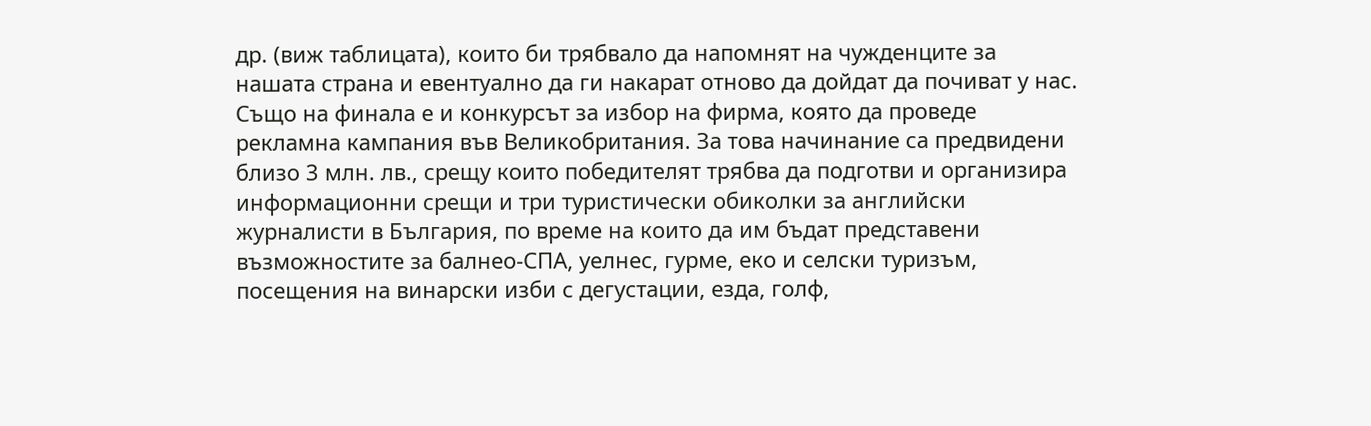др. (виж таблицата), които би трябвало да напомнят на чужденците за нашата страна и евентуално да ги накарат отново да дойдат да почиват у нас. Също на финала е и конкурсът за избор на фирма, която да проведе рекламна кампания във Великобритания. За това начинание са предвидени близо 3 млн. лв., срещу които победителят трябва да подготви и организира информационни срещи и три туристически обиколки за английски журналисти в България, по време на които да им бъдат представени възможностите за балнео-СПА, уелнес, гурме, еко и селски туризъм, посещения на винарски изби с дегустации, езда, голф,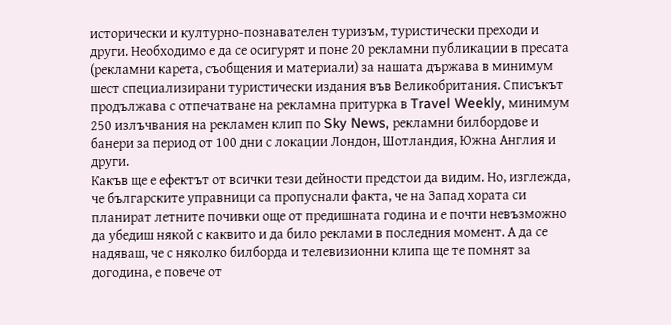исторически и културно-познавателен туризъм, туристически преходи и други. Необходимо е да се осигурят и поне 20 рекламни публикации в пресата (рекламни карета, съобщения и материали) за нашата държава в минимум шест специализирани туристически издания във Великобритания. Списъкът продължава с отпечатване на рекламна притурка в Travel Weekly, минимум 250 излъчвания на рекламен клип по Sky News, рекламни билбордове и банери за период от 100 дни с локации Лондон, Шотландия, Южна Англия и други.
Какъв ще е ефектът от всички тези дейности предстои да видим. Но, изглежда, че българските управници са пропуснали факта, че на Запад хората си планират летните почивки още от предишната година и е почти невъзможно да убедиш някой с каквито и да било реклами в последния момент. А да се надяваш, че с няколко билборда и телевизионни клипа ще те помнят за догодина, е повече от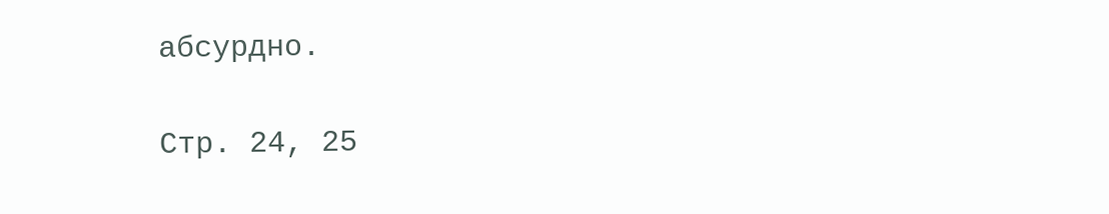абсурдно.

Стр. 24, 25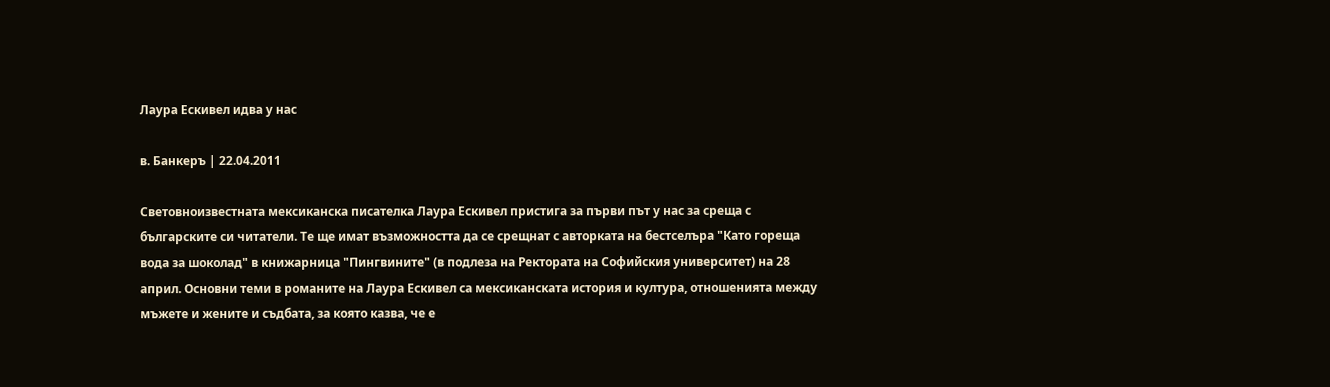Лаура Ескивел идва у нас

в. Банкеръ | 22.04.2011

Световноизвестната мексиканска писателка Лаура Ескивел пристига за първи път у нас за среща с българските си читатели. Те ще имат възможността да се срещнат с авторката на бестселъра "Като гореща вода за шоколад" в книжарница "Пингвините" (в подлеза на Ректората на Софийския университет) на 28 април. Основни теми в романите на Лаура Ескивел са мексиканската история и култура, отношенията между мъжете и жените и съдбата, за която казва, че е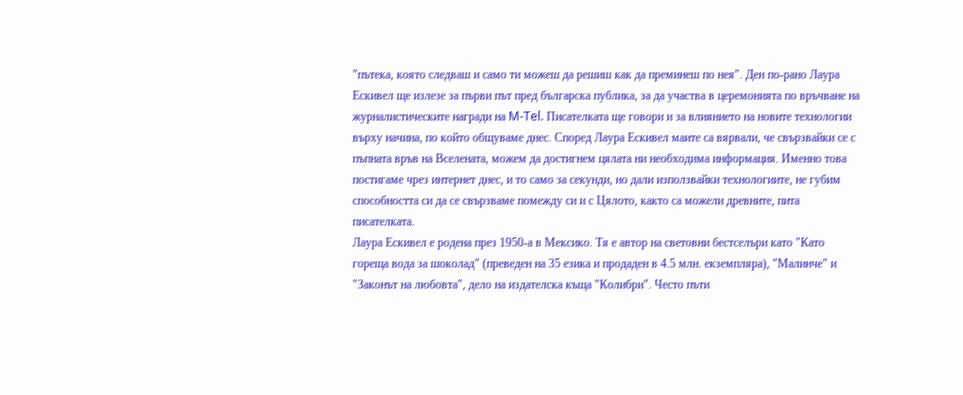"пътека, която следваш и само ти можеш да решиш как да преминеш по нея". Ден по-рано Лаура Ескивел ще излезе за първи път пред българска публика, за да участва в церемонията по връчване на журналистическите награди на M-Tel. Писателката ще говори и за влиянието на новите технологии върху начина, по който общуваме днес. Според Лаура Ескивел маите са вярвали, че свързвайки се с пъпната връв на Вселената, можем да достигнем цялата ни необходима информация. Именно това постигаме чрез интернет днес, и то само за секунди, но дали използвайки технологиите, не губим способността си да се свързваме помежду си и с Цялото, както са можели древните, пита писателката.
Лаура Ескивел е родена през 1950-а в Мексико. Тя е автор на световни бестселъри като "Като гореща вода за шоколад" (преведен на 35 езика и продаден в 4.5 млн. екземпляра), "Малинче" и "Законът на любовта", дело на издателска къща "Колибри". Често пъти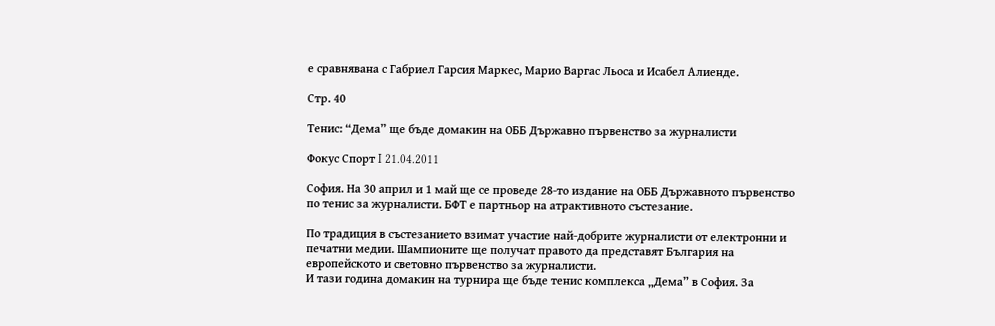е сравнявана с Габриел Гарсия Маркес, Марио Варгас Льоса и Исабел Алиенде.

Стр. 40

Тенис: “Дема” ще бъде домакин на ОББ Държавно първенство за журналисти

Фокус Спорт I 21.04.2011

София. На 30 април и 1 май ще се проведе 28-то издание на ОББ Държавното първенство по тенис за журналисти. БФТ е партньор на атрактивното състезание.

По традиция в състезанието взимат участие най-добрите журналисти от електронни и печатни медии. Шампионите ще получат правото да представят България на европейското и световно първенство за журналисти.
И тази година домакин на турнира ще бъде тенис комплекса „Дема” в София. За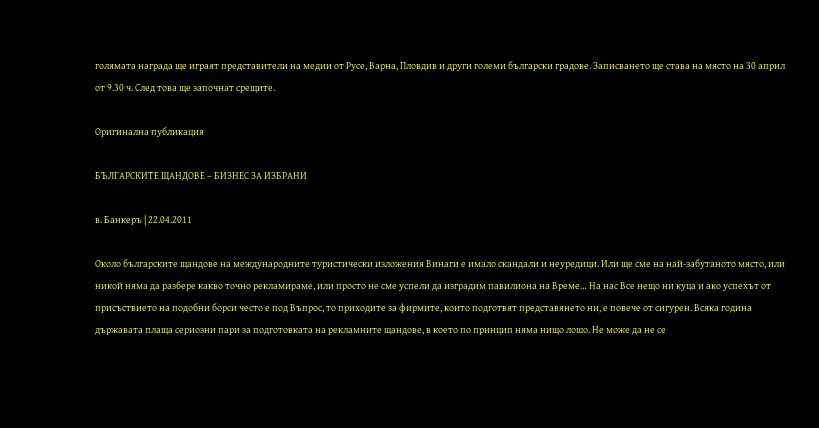голямата награда ще играят представители на медии от Русе, Варна, Пловдив и други големи български градове. Записването ще става на място на 30 април от 9.30 ч. След това ще започнат срещите.

Оригинална публикация

БЪЛГАРСКИТЕ ЩАНДОВЕ – БИЗНЕС ЗА ИЗБРАНИ

в. Банкеръ | 22.04.2011

Около българските щандове на международните туристически изложения Винаги е имало скандали и неуредици. Или ще сме на най-забутаното място, или никой няма да разбере какво точно рекламираме, или просто не сме успели да изградим павилиона на Време… На нас Все нещо ни куца и ако успехът от присъствието на подобни борси често е под Въпрос, то приходите за фирмите, които подготвят представянето ни, е повече от сигурен. Всяка година държавата плаща сериозни пари за подготовката на рекламните щандове, в което по принцип няма нищо лошо. Не може да не се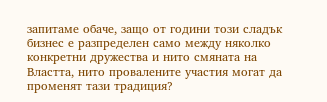запитаме обаче, защо от години този сладък бизнес е разпределен само между няколко конкретни дружества и нито смяната на Властта, нито провалените участия могат да променят тази традиция?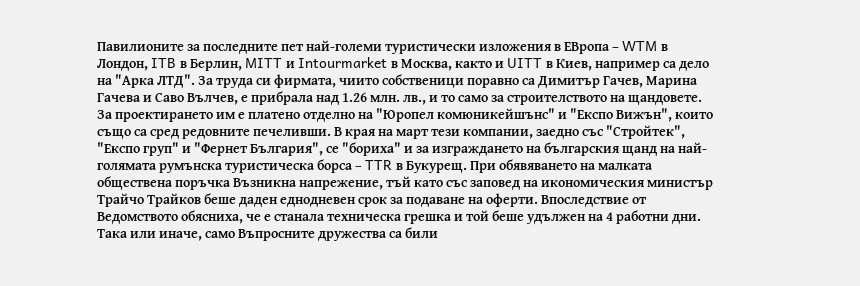Павилионите за последните пет най-големи туристически изложения в ЕВропа – WTM в Лондон, ITB в Берлин, MITT и Intourmarket в Москва, както и UITT в Киев, например са дело на "Арка ЛТД". За труда си фирмата, чиито собственици поравно са Димитър Гачев, Марина Гачева и Саво Вълчев, е прибрала над 1.26 млн. лв., и то само за строителството на щандовете. За проектирането им е платено отделно на "Юропел комюникейшънс" и "Експо Вижън", които също са сред редовните печеливши. В края на март тези компании, заедно със "Стройтек", "Експо груп" и "Фернет България", се "бориха" и за изграждането на българския щанд на най-голямата румънска туристическа борса – TTR в Букурещ. При обявяването на малката обществена поръчка Възникна напрежение, тъй като със заповед на икономическия министър Трайчо Трайков беше даден еднодневен срок за подаване на оферти. Впоследствие от Ведомството обясниха, че е станала техническа грешка и той беше удължен на 4 работни дни. Така или иначе, само Въпросните дружества са били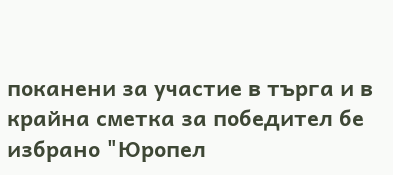поканени за участие в търга и в крайна сметка за победител бе избрано "Юропел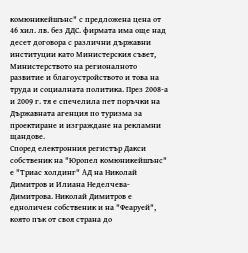комюникейшънс" с предложена цена от 46 хил. лв. без ДДС. фирмата има още над десет договора с различни държавни институции като Министерския съвет, Министерството на регионалното развитие и благоустройството и това на труда и социалната политика. През 2008-а и 2009 г. тя е спечелила пет поръчки на Държавната агенция по туризма за проектиране и изграждане на рекламни щандове.
Според електронния регистър Дакси собственик на "Юропел комюникейшънс" е "Триас холдинг" АД на Николай Димитров и Илиана Неделчева-Димитрова. Николай Димитров е едноличен собственик и на "Феаруей", която пък от своя страна до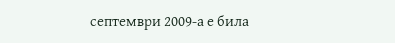септември 2009-а е била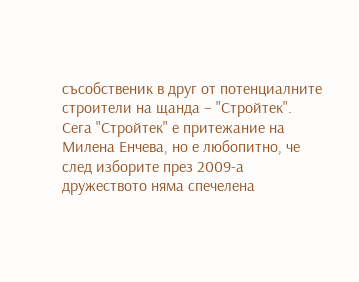съсобственик в друг от потенциалните строители на щанда – "Стройтек". Сега "Стройтек" е притежание на Милена Енчева, но е любопитно, че след изборите през 2009-а дружеството няма спечелена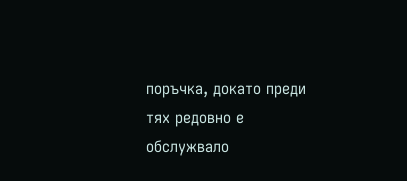поръчка, докато преди тях редовно е обслужвало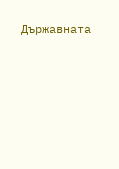Държавната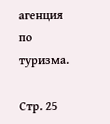агенция по туризма.

Стр. 25